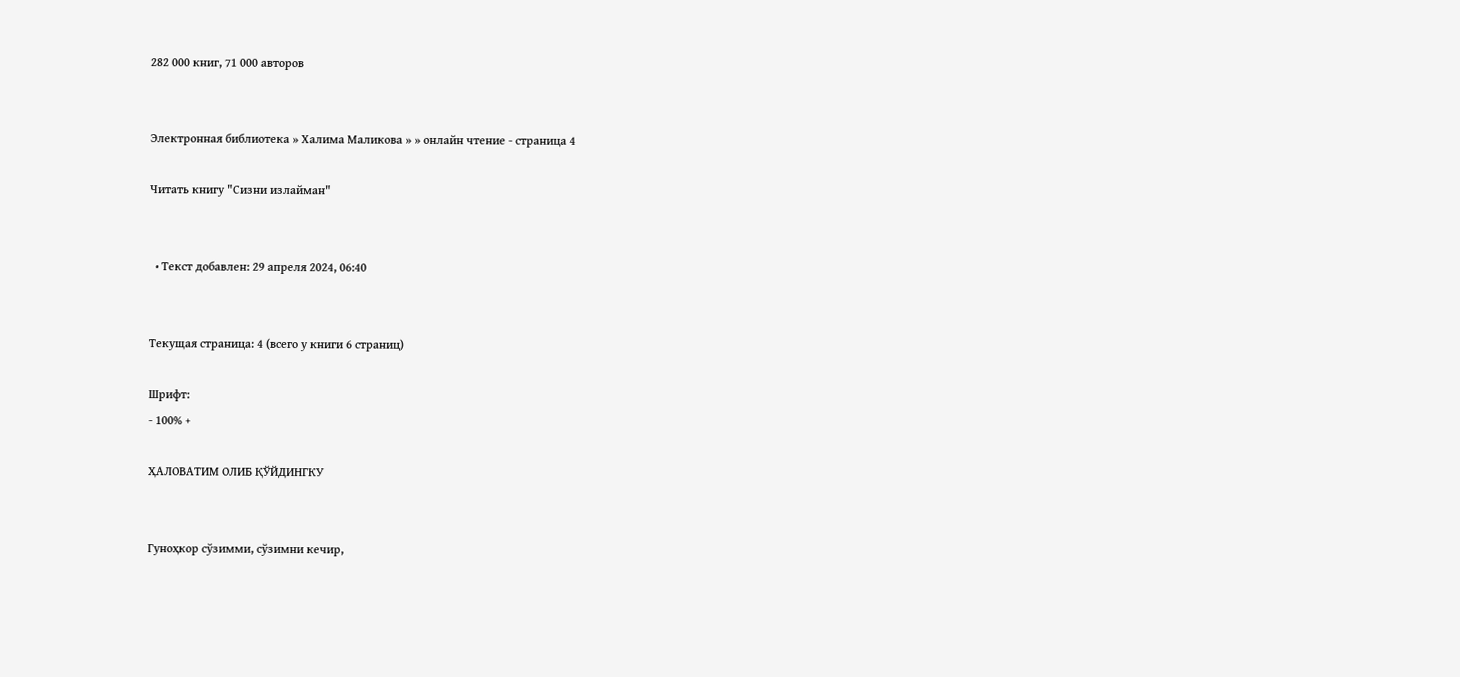282 000 книг, 71 000 авторов


Электронная библиотека » Халима Маликова » » онлайн чтение - страница 4

Читать книгу "Сизни излайман"


  • Текст добавлен: 29 апреля 2024, 06:40


Текущая страница: 4 (всего у книги 6 страниц)

Шрифт:
- 100% +

ҲАЛОВАТИМ ОЛИБ ҚЎЙДИНГКУ


Гуноҳкор сўзимми, сўзимни кечир,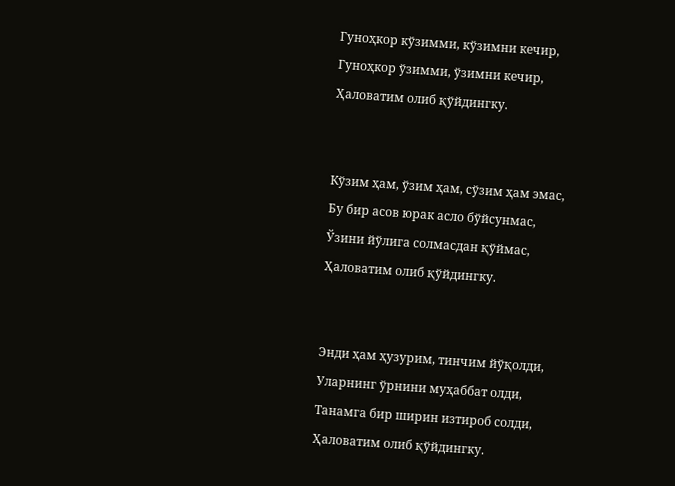Гуноҳкор кўзимми, кўзимни кечир,
Гуноҳкор ўзимми, ўзимни кечир,
Ҳаловатим олиб қўйдингку.


Кўзим ҳам, ўзим ҳам, сўзим ҳам эмас,
Бу бир асов юрак асло бўйсунмас,
Ўзини йўлига солмасдан қўймас,
Ҳаловатим олиб қўйдингку.


Энди ҳам ҳузурим, тинчим йўқолди,
Уларнинг ўрнини муҳаббат олди,
Танамга бир ширин изтироб солди,
Ҳаловатим олиб қўйдингку.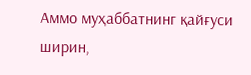Аммо муҳаббатнинг қайғуси ширин,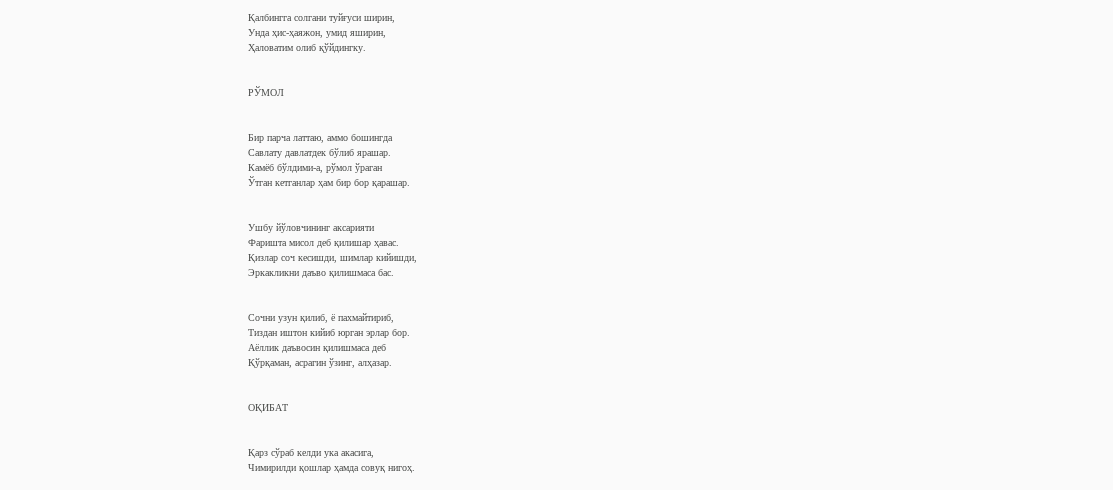Қалбингга солгани туйғуси ширин,
Унда ҳис-ҳаяжон, умид яширин,
Ҳаловатим олиб қўйдингку.


РЎМОЛ


Бир парча латтаю, аммо бошингда
Савлату давлатдек бўлиб ярашар.
Камёб бўлдими-а, рўмол ўраган
Ўтган кетганлар ҳам бир бор қарашар.


Ушбу йўловчининг аксарияти
Фаришта мисол деб қилишар ҳавас.
Қизлар соч кесишди, шимлар кийишди,
Эркакликни даъво қилишмаса бас.


Сочни узун қилиб, ё пахмайтириб,
Тиздан иштон кийиб юрган эрлар бор.
Аёллик даъвосин қилишмаса деб
Қўрқаман, асрагин ўзинг, алҳазар.


ОҚИБАТ


Қарз сўраб келди ука акасига,
Чимирилди қошлар ҳамда совуқ нигоҳ.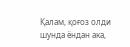Қалам, қоғоз олди шунда ёндан ака,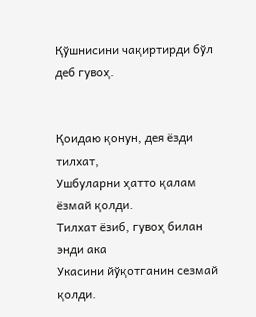Қўшнисини чақиртирди бўл деб гувоҳ.


Қоидаю қонун, дея ёзди тилхат,
Ушбуларни ҳатто қалам ёзмай қолди.
Тилхат ёзиб, гувоҳ билан энди ака
Укасини йўқотганин сезмай қолди.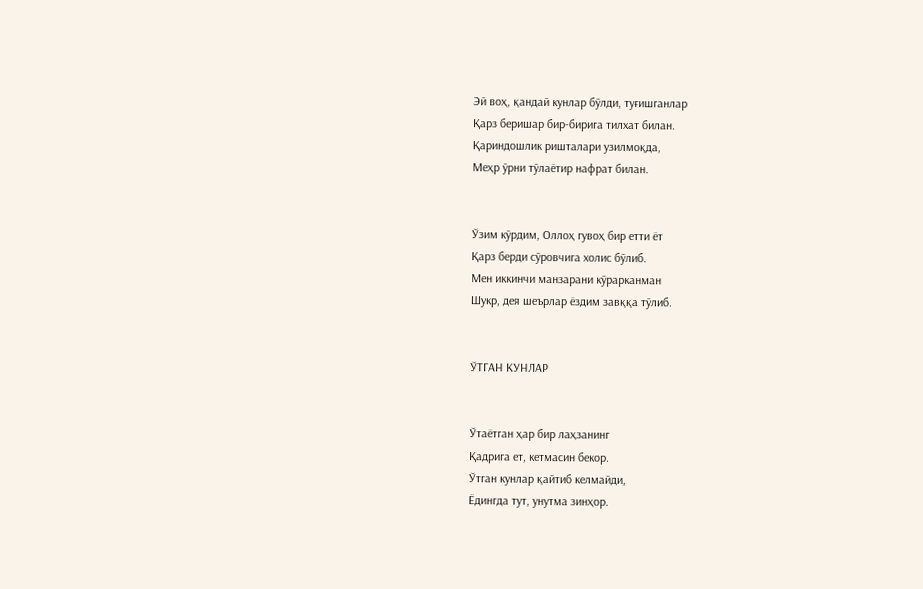Эй воҳ, қандай кунлар бўлди, туғишганлар
Қарз беришар бир-бирига тилхат билан.
Қариндошлик ришталари узилмоқда,
Меҳр ўрни тўлаётир нафрат билан.


Ўзим кўрдим, Оллоҳ гувоҳ бир етти ёт
Қарз берди сўровчига холис бўлиб.
Мен иккинчи манзарани кўрарканман
Шукр, дея шеърлар ёздим завққа тўлиб.


ЎТГАН КУНЛАР


Ўтаётган ҳар бир лаҳзанинг
Қадрига ет, кетмасин бекор.
Ўтган кунлар қайтиб келмайди,
Ёдингда тут, унутма зинҳор.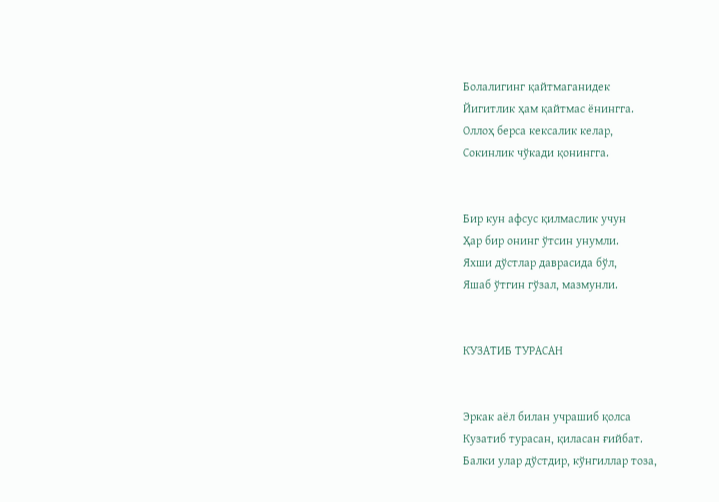Болалигинг қайтмаганидек
Йигитлик ҳам қайтмас ёнингга.
Оллоҳ берса кексалик келар,
Сокинлик чўкади қонингга.


Бир кун афсус қилмаслик учун
Ҳар бир онинг ўтсин унумли.
Яхши дўстлар даврасида бўл,
Яшаб ўтгин гўзал, мазмунли.


КУЗАТИБ ТУРАСАН


Эркак аёл билан учрашиб қолса
Кузатиб турасан, қиласан ғийбат.
Балки улар дўстдир, кўнгиллар тоза,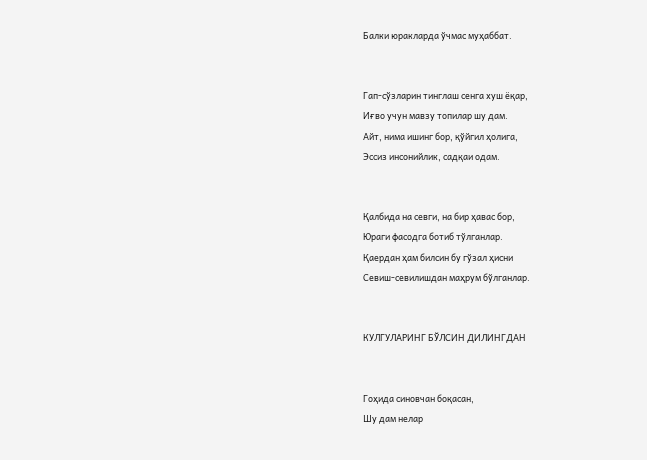Балки юракларда ўчмас муҳаббат.


Гап-сўзларин тинглаш сенга хуш ёқар,
Иғво учун мавзу топилар шу дам.
Айт, нима ишинг бор, қўйгил ҳолига,
Эссиз инсонийлик, садқаи одам.


Қалбида на севги, на бир ҳавас бор,
Юраги фасодга ботиб тўлганлар.
Қаердан ҳам билсин бу гўзал ҳисни
Севиш-севилишдан маҳрум бўлганлар.


КУЛГУЛАРИНГ БЎЛСИН ДИЛИНГДАН


Гоҳида синовчан боқасан,
Шу дам нелар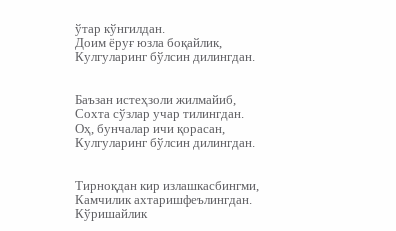ўтар кўнгилдан.
Доим ёруғ юзла боқайлик,
Кулгуларинг бўлсин дилингдан.


Баъзан истеҳзоли жилмайиб,
Сохта сўзлар учар тилингдан.
Оҳ, бунчалар ичи қорасан,
Кулгуларинг бўлсин дилингдан.


Тирноқдан кир излашкасбингми,
Камчилик ахтаришфеълингдан.
Кўришайлик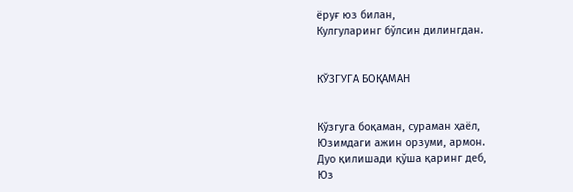ёруғ юз билан,
Кулгуларинг бўлсин дилингдан.


КЎЗГУГА БОҚАМАН


Кўзгуга боқаман, сураман ҳаёл,
Юзимдаги ажин орзуми, армон.
Дуо қилишади қўша қаринг деб,
Юз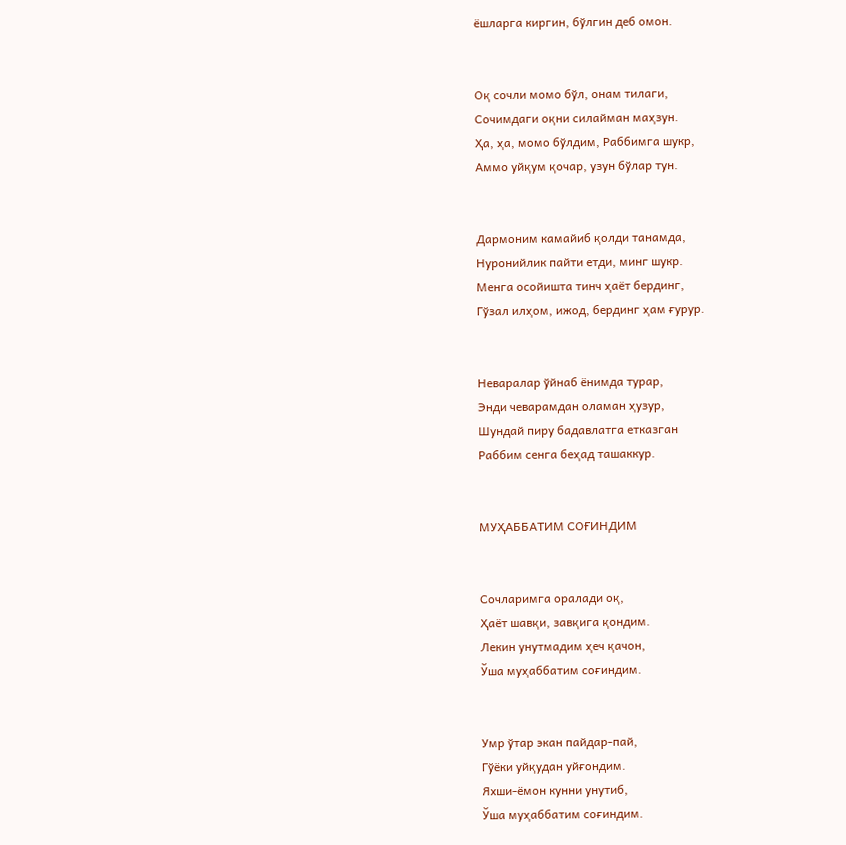ёшларга киргин, бўлгин деб омон.


Оқ сочли момо бўл, онам тилаги,
Сочимдаги оқни силайман маҳзун.
Ҳа, ҳа, момо бўлдим, Раббимга шукр,
Аммо уйқум қочар, узун бўлар тун.


Дармоним камайиб қолди танамда,
Нуронийлик пайти етди, минг шукр.
Менга осойишта тинч ҳаёт бердинг,
Гўзал илҳом, ижод, бердинг ҳам ғурур.


Неваралар ўйнаб ёнимда турар,
Энди чеварамдан оламан ҳузур,
Шундай пиру бадавлатга етказган
Раббим сенга беҳад ташаккур.


МУҲАББАТИМ СОҒИНДИМ


Сочларимга оралади оқ,
Ҳаёт шавқи, завқига қондим.
Лекин унутмадим ҳеч қачон,
Ўша муҳаббатим соғиндим.


Умр ўтар экан пайдар-пай,
Гўёки уйқудан уйғондим.
Яхши-ёмон кунни унутиб,
Ўша муҳаббатим соғиндим.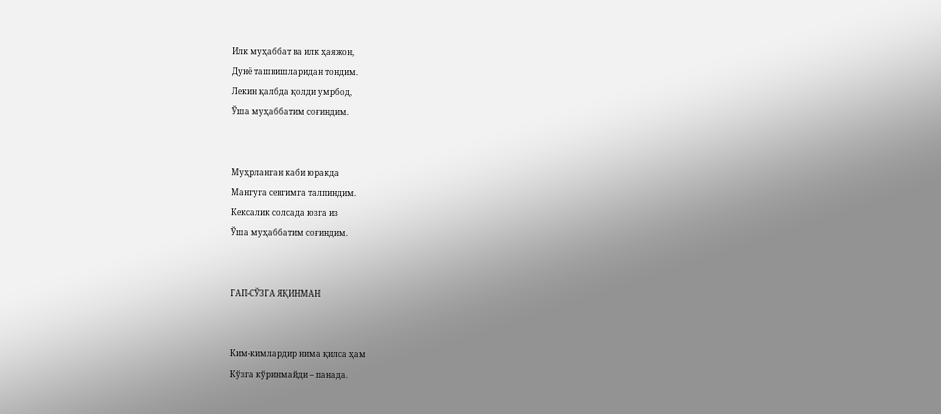Илк муҳаббат ва илк ҳаяжон,
Дунё ташвишларидан тондим.
Лекин қалбда қолди умрбод,
Ўша муҳаббатим соғиндим.


Муҳрланган каби юракда
Мангуга севгимга талпиндим.
Кексалик солсада юзга из
Ўша муҳаббатим соғиндим.


ГАП-СЎЗГА ЯҚИНМАН


Ким-кимлардир нима қилса ҳам
Кўзга кўринмайди – панада.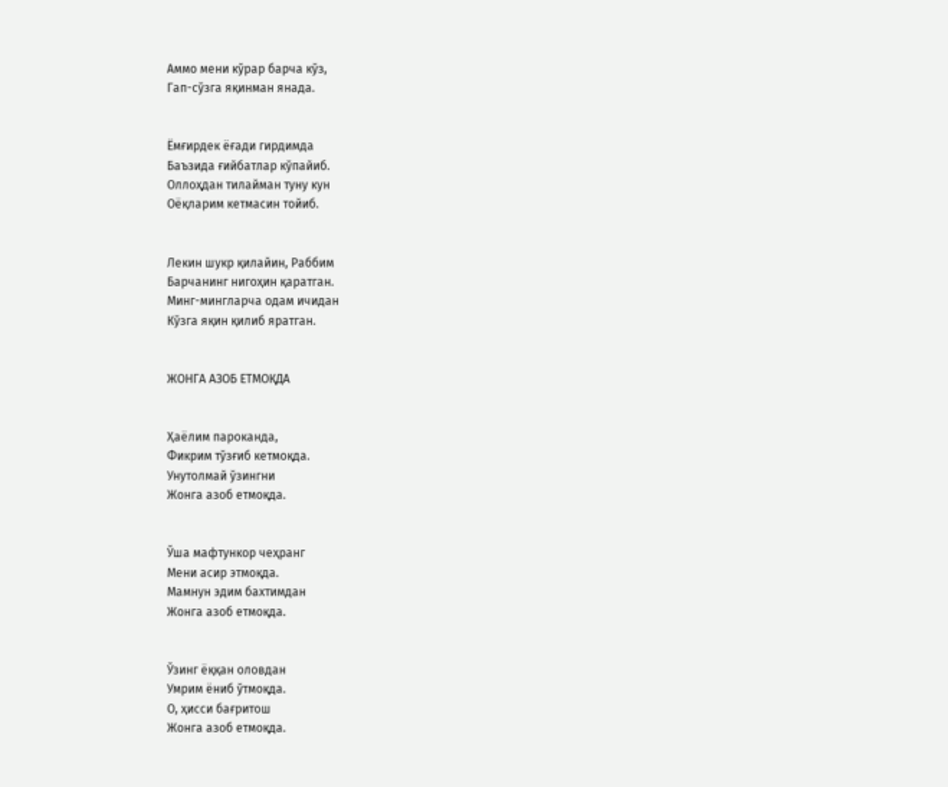Аммо мени кўрар барча кўз,
Гап-сўзга яқинман янада.


Ёмғирдек ёғади гирдимда
Баъзида ғийбатлар кўпайиб.
Оллоҳдан тилайман туну кун
Оёқларим кетмасин тойиб.


Лекин шукр қилайин, Раббим
Барчанинг нигоҳин қаратган.
Минг-мингларча одам ичидан
Кўзга яқин қилиб яратган.


ЖОНГА АЗОБ ЕТМОҚДА


Ҳаёлим пароканда,
Фикрим тўзғиб кетмоқда.
Унутолмай ўзингни
Жонга азоб етмоқда.


Ўша мафтункор чеҳранг
Мени асир этмоқда.
Мамнун эдим бахтимдан
Жонга азоб етмоқда.


Ўзинг ёққан оловдан
Умрим ёниб ўтмоқда.
О, ҳисси бағритош
Жонга азоб етмоқда.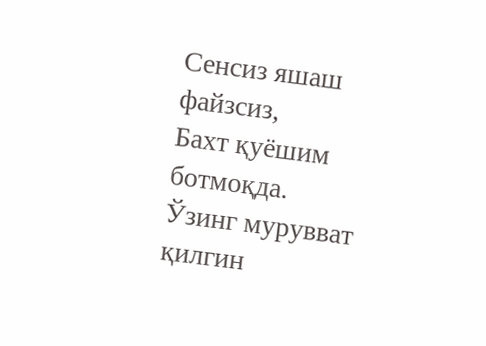Сенсиз яшаш файзсиз,
Бахт қуёшим ботмоқда.
Ўзинг мурувват қилгин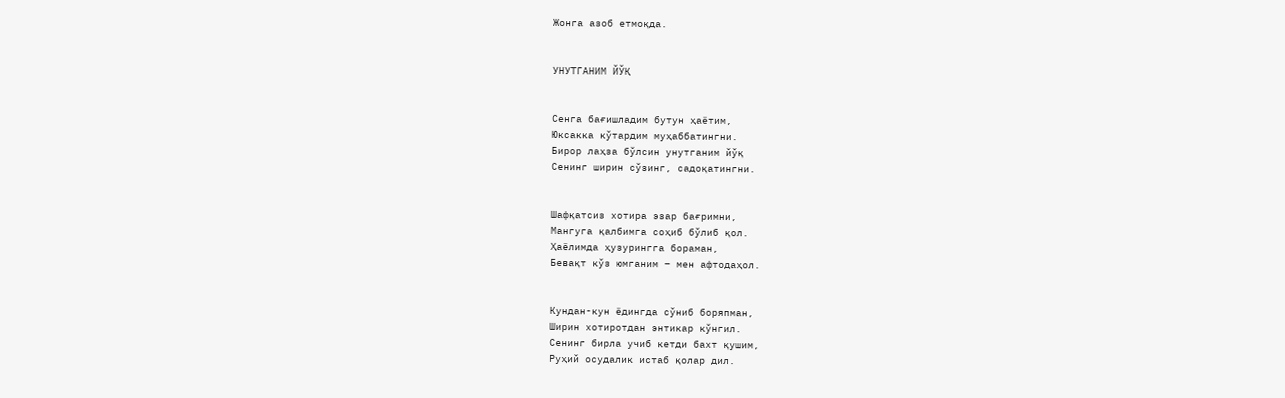Жонга азоб етмоқда.


УНУТГАНИМ ЙЎҚ


Сенга бағишладим бутун ҳаётим,
Юксакка кўтардим муҳаббатингни.
Бирор лаҳза бўлсин унутганим йўқ
Сенинг ширин сўзинг, садоқатингни.


Шафқатсиз хотира эзар бағримни,
Мангуга қалбимга соҳиб бўлиб қол.
Ҳаёлимда ҳузурингга бораман,
Бевақт кўз юмганим – мен афтодаҳол.


Кундан-кун ёдингда сўниб боряпман,
Ширин хотиротдан энтикар кўнгил.
Сенинг бирла учиб кетди бахт қушим,
Руҳий осудалик истаб қолар дил.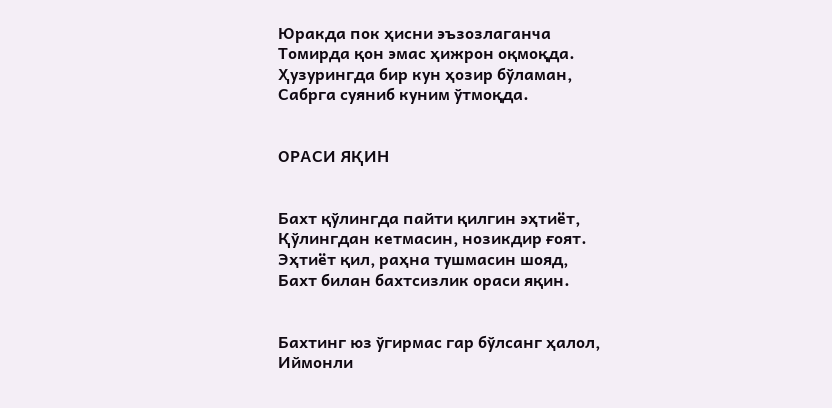Юракда пок ҳисни эъзозлаганча
Томирда қон эмас ҳижрон оқмоқда.
Ҳузурингда бир кун ҳозир бўламан,
Сабрга суяниб куним ўтмоқда.


ОРАСИ ЯҚИН


Бахт қўлингда пайти қилгин эҳтиёт,
Қўлингдан кетмасин, нозикдир ғоят.
Эҳтиёт қил, раҳна тушмасин шояд,
Бахт билан бахтсизлик ораси яқин.


Бахтинг юз ўгирмас гар бўлсанг ҳалол,
Иймонли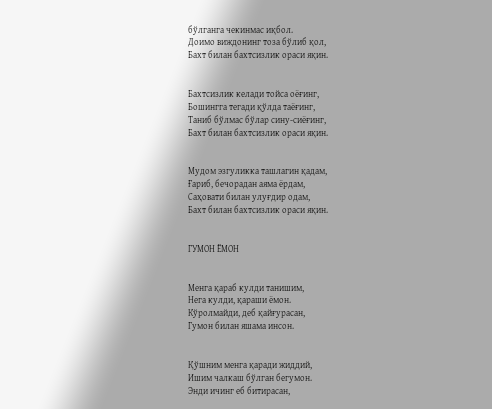бўлганга чекинмас иқбол.
Доимо виждонинг тоза бўлиб қол,
Бахт билан бахтсизлик ораси яқин.


Бахтсизлик келади тойса оёғинг,
Бошингга тегади қўлда таёғинг,
Таниб бўлмас бўлар сину-сиёғинг,
Бахт билан бахтсизлик ораси яқин.


Мудом эзгуликка ташлагин қадам,
Ғариб, бечорадан аяма ёрдам,
Саҳовати билан улуғдир одам,
Бахт билан бахтсизлик ораси яқин.


ГУМОН ЁМОН


Менга қараб кулди танишим,
Нега кулди, қараши ёмон.
Кўролмайди, деб қайғурасан,
Гумон билан яшама инсон.


Қўшним менга қаради жиддий,
Ишим чалкаш бўлган бегумон.
Энди ичинг еб битирасан,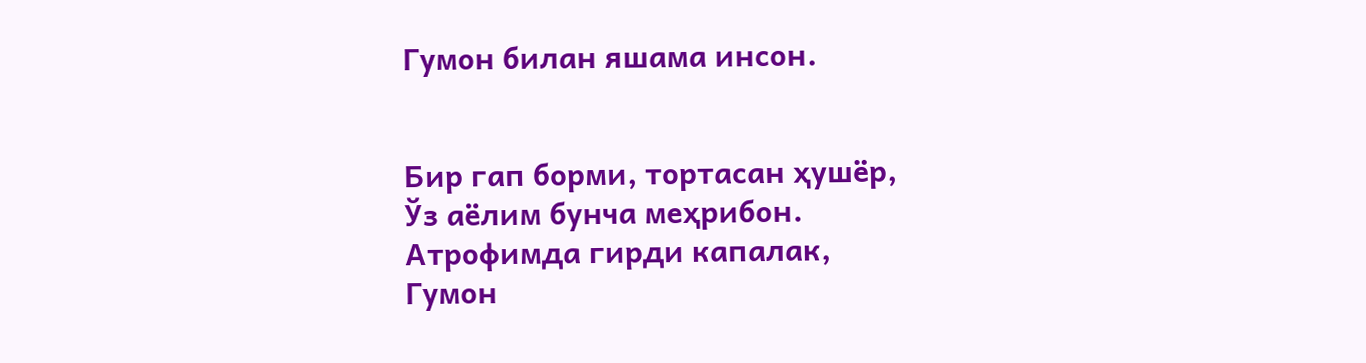Гумон билан яшама инсон.


Бир гап борми, тортасан ҳушёр,
Ўз аёлим бунча меҳрибон.
Атрофимда гирди капалак,
Гумон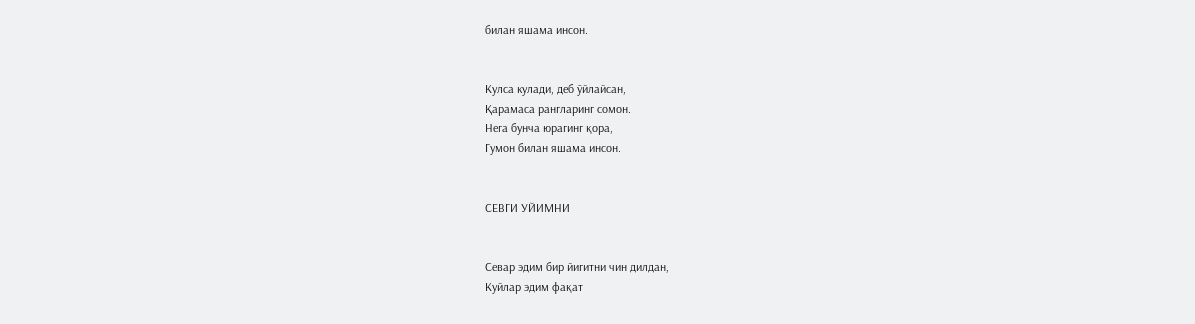билан яшама инсон.


Кулса кулади, деб ўйлайсан,
Қарамаса рангларинг сомон.
Нега бунча юрагинг қора,
Гумон билан яшама инсон.


СЕВГИ УЙИМНИ


Севар эдим бир йигитни чин дилдан,
Куйлар эдим фақат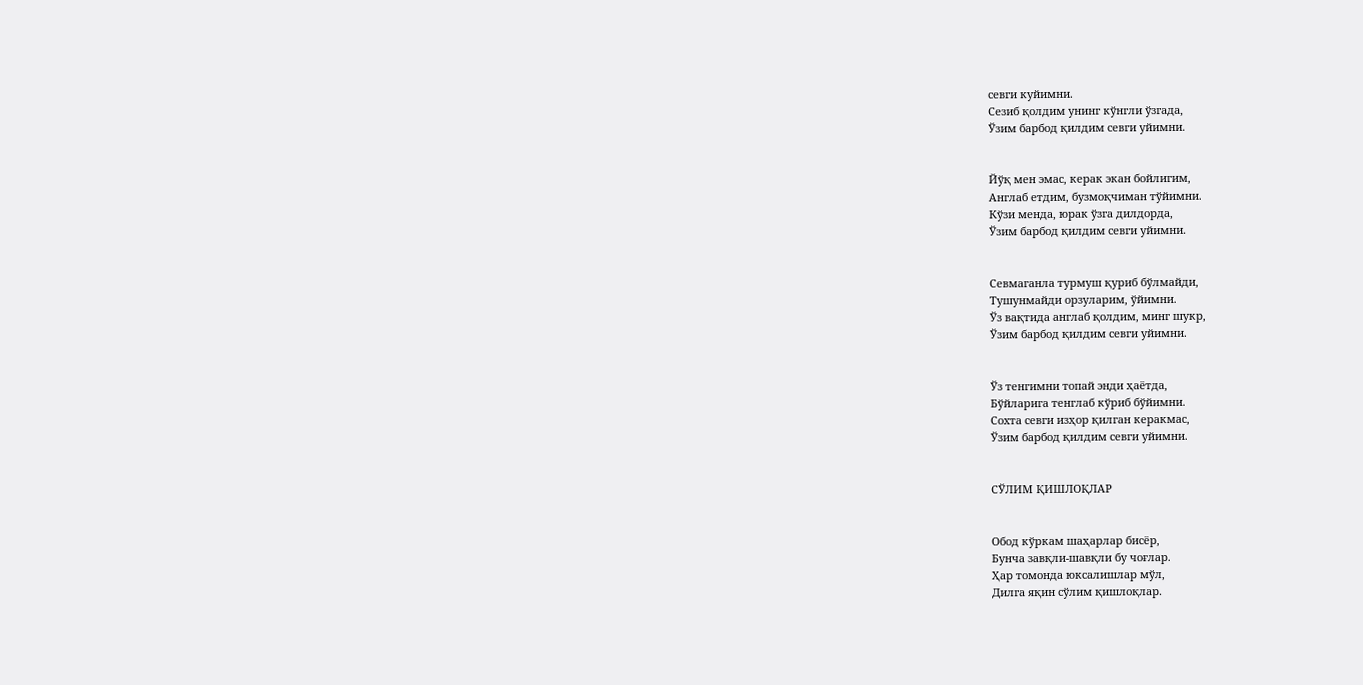севги куйимни.
Сезиб қолдим унинг кўнгли ўзгада,
Ўзим барбод қилдим севги уйимни.


Йўқ мен эмас, керак экан бойлигим,
Англаб етдим, бузмоқчиман тўйимни.
Кўзи менда, юрак ўзга дилдорда,
Ўзим барбод қилдим севги уйимни.


Севмаганла турмуш қуриб бўлмайди,
Тушунмайди орзуларим, ўйимни.
Ўз вақтида англаб қолдим, минг шукр,
Ўзим барбод қилдим севги уйимни.


Ўз тенгимни топай энди ҳаётда,
Бўйларига тенглаб кўриб бўйимни.
Сохта севги изҳор қилган керакмас,
Ўзим барбод қилдим севги уйимни.


СЎЛИМ ҚИШЛОҚЛАР


Обод кўркам шаҳарлар бисёр,
Бунча завқли-шавқли бу чоғлар.
Ҳар томонда юксалишлар мўл,
Дилга яқин сўлим қишлоқлар.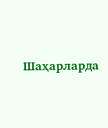Шаҳарларда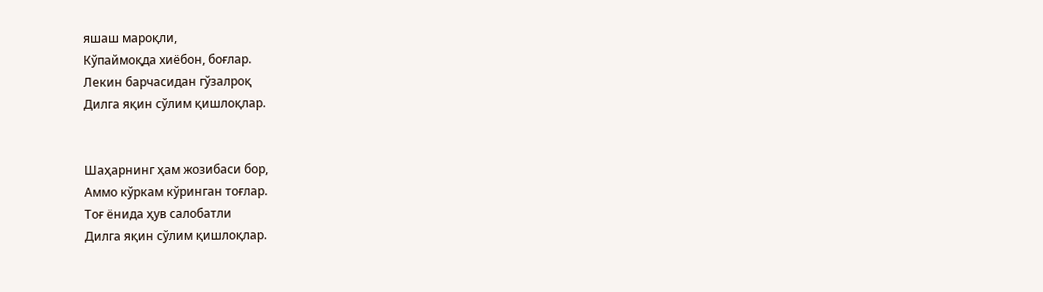яшаш мароқли,
Кўпаймоқда хиёбон, боғлар.
Лекин барчасидан гўзалроқ
Дилга яқин сўлим қишлоқлар.


Шаҳарнинг ҳам жозибаси бор,
Аммо кўркам кўринган тоғлар.
Тоғ ёнида ҳув салобатли
Дилга яқин сўлим қишлоқлар.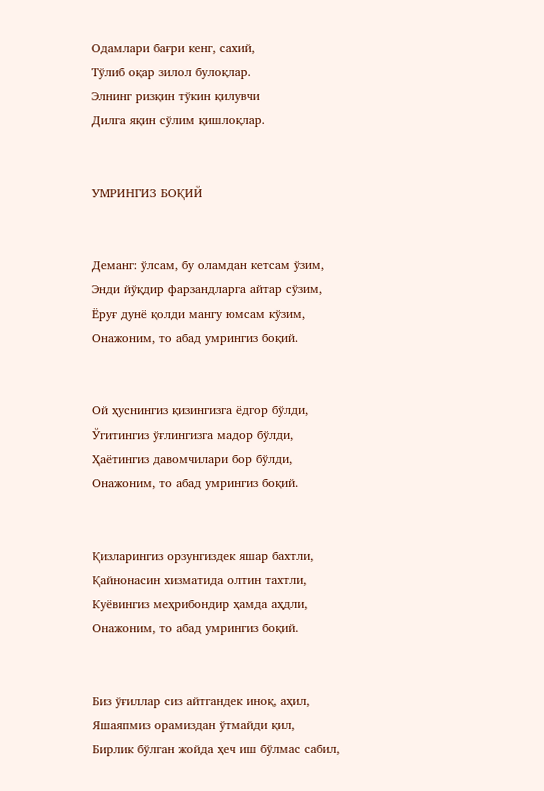Одамлари бағри кенг, сахий,
Тўлиб оқар зилол булоқлар.
Элнинг ризқин тўкин қилувчи
Дилга яқин сўлим қишлоқлар.


УМРИНГИЗ БОҚИЙ


Деманг: ўлсам, бу оламдан кетсам ўзим,
Энди йўқдир фарзандларга айтар сўзим,
Ёруғ дунё қолди мангу юмсам кўзим,
Онажоним, то абад умрингиз боқий.


Ой ҳуснингиз қизингизга ёдгор бўлди,
Ўгитингиз ўғлингизга мадор бўлди,
Ҳаётингиз давомчилари бор бўлди,
Онажоним, то абад умрингиз боқий.


Қизларингиз орзунгиздек яшар бахтли,
Қайнонасин хизматида олтин тахтли,
Куёвингиз меҳрибондир ҳамда аҳдли,
Онажоним, то абад умрингиз боқий.


Биз ўғиллар сиз айтгандек иноқ, аҳил,
Яшаяпмиз орамиздан ўтмайди қил,
Бирлик бўлган жойда ҳеч иш бўлмас сабил,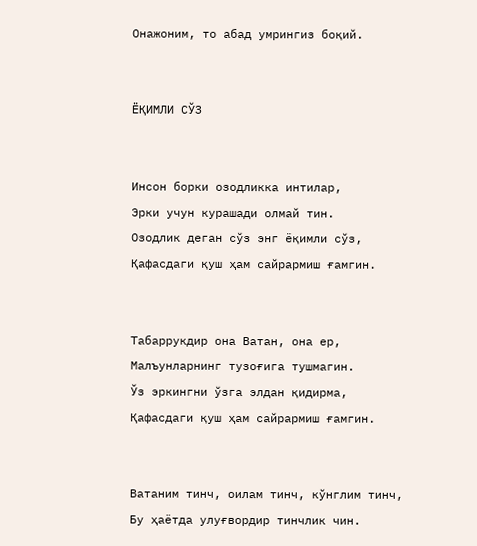Онажоним, то абад умрингиз боқий.


ЁҚИМЛИ СЎЗ


Инсон борки озодликка интилар,
Эрки учун курашади олмай тин.
Озодлик деган сўз энг ёқимли сўз,
Қафасдаги қуш ҳам сайрармиш ғамгин.


Табаррукдир она Ватан, она ер,
Малъунларнинг тузоғига тушмагин.
Ўз эркингни ўзга элдан қидирма,
Қафасдаги қуш ҳам сайрармиш ғамгин.


Ватаним тинч, оилам тинч, кўнглим тинч,
Бу ҳаётда улуғвордир тинчлик чин.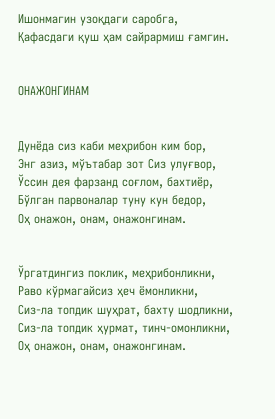Ишонмагин узоқдаги саробга,
Қафасдаги қуш ҳам сайрармиш ғамгин.


ОНАЖОНГИНАМ


Дунёда сиз каби меҳрибон ким бор,
Энг азиз, мўътабар зот Сиз улуғвор,
Ўссин дея фарзанд соғлом, бахтиёр,
Бўлган парвоналар туну кун бедор,
Оҳ онажон, онам, онажонгинам.


Ўргатдингиз поклик, меҳрибонликни,
Раво кўрмагайсиз ҳеч ёмонликни,
Сиз-ла топдик шуҳрат, бахту шодликни,
Сиз-ла топдик ҳурмат, тинч-омонликни,
Оҳ онажон, онам, онажонгинам.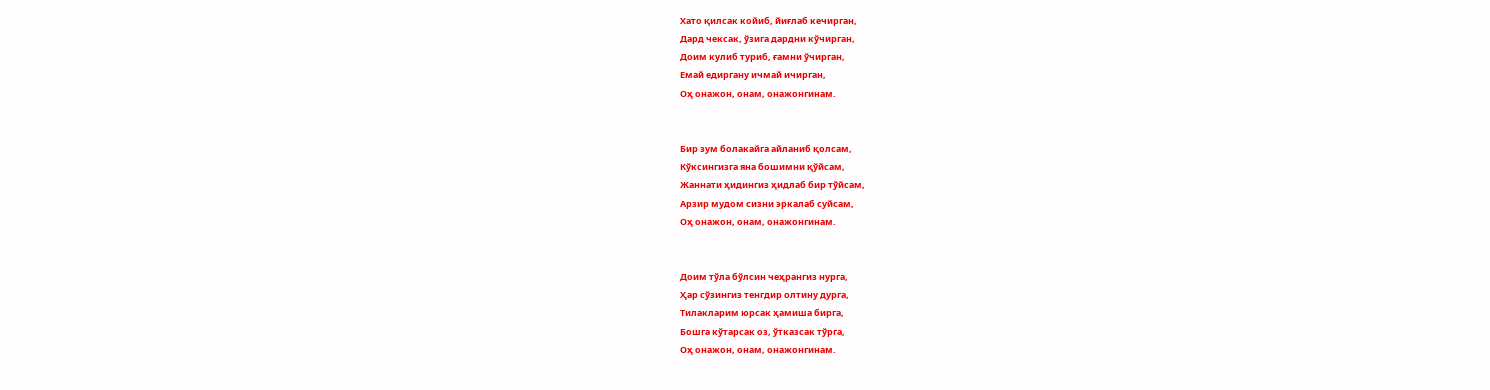Хато қилсак койиб, йиғлаб кечирган,
Дард чексак, ўзига дардни кўчирган,
Доим кулиб туриб, ғамни ўчирган,
Емай едиргану ичмай ичирган,
Оҳ онажон, онам, онажонгинам.


Бир зум болакайга айланиб қолсам,
Кўксингизга яна бошимни қўйсам,
Жаннати ҳидингиз ҳидлаб бир тўйсам,
Арзир мудом сизни эркалаб суйсам,
Оҳ онажон, онам, онажонгинам.


Доим тўла бўлсин чеҳрангиз нурга,
Ҳар сўзингиз тенгдир олтину дурга,
Тилакларим юрсак ҳамиша бирга,
Бошга кўтарсак оз, ўтказсак тўрга,
Оҳ онажон, онам, онажонгинам.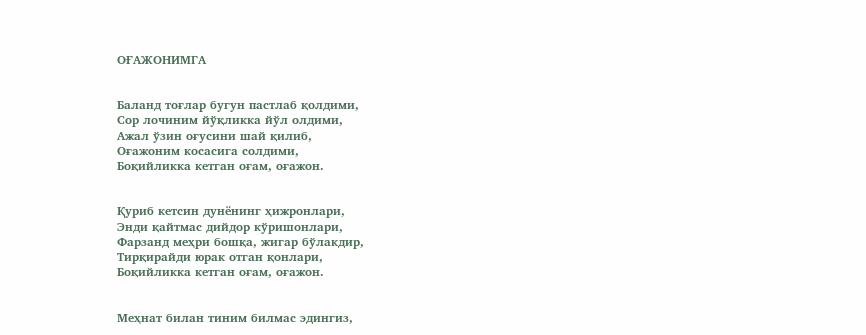ОҒАЖОНИМГА


Баланд тоғлар бугун пастлаб қолдими,
Сор лочиним йўқликка йўл олдими,
Ажал ўзин оғусини шай қилиб,
Оғажоним косасига солдими,
Боқийликка кетган оғам, оғажон.


Қуриб кетсин дунёнинг ҳижронлари,
Энди қайтмас дийдор кўришонлари,
Фарзанд меҳри бошқа, жигар бўлакдир,
Тирқирайди юрак отган қонлари,
Боқийликка кетган оғам, оғажон.


Меҳнат билан тиним билмас эдингиз,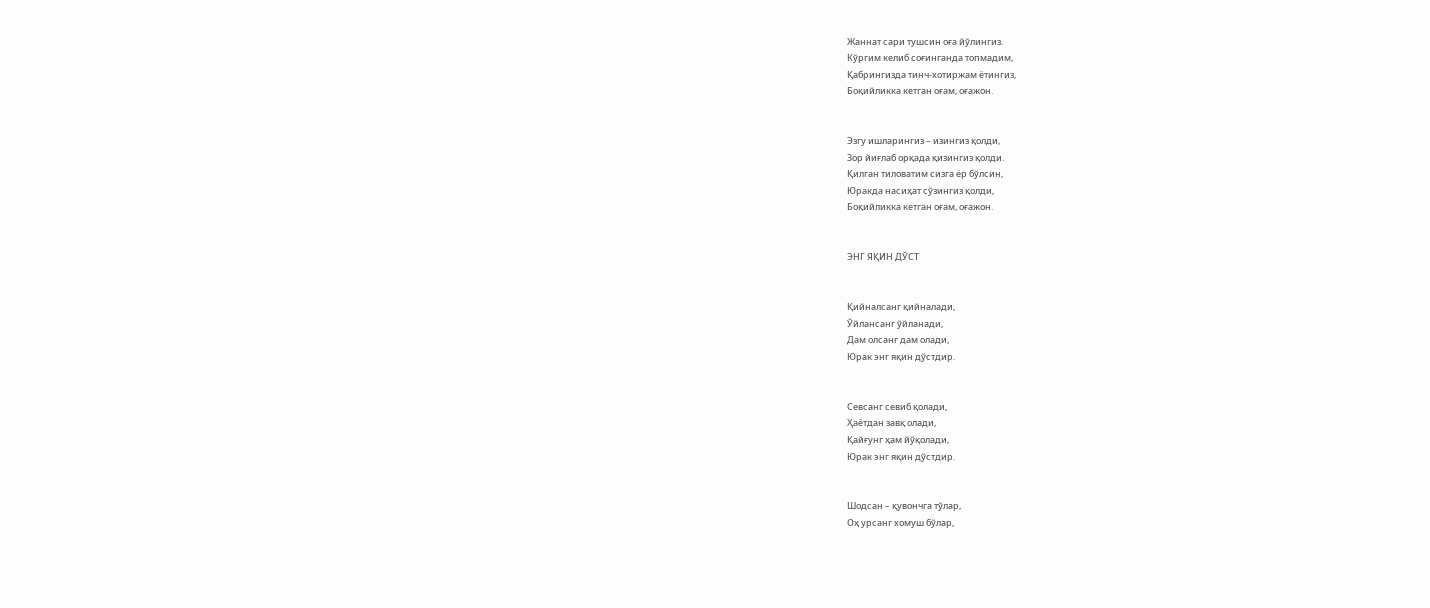Жаннат сари тушсин оға йўлингиз.
Кўргим келиб соғинганда топмадим,
Қабрингизда тинч-хотиржам ётингиз,
Боқийликка кетган оғам, оғажон.


Эзгу ишларингиз – изингиз қолди,
Зор йиғлаб орқада қизингиз қолди.
Қилган тиловатим сизга ёр бўлсин,
Юракда насиҳат сўзингиз қолди,
Боқийликка кетган оғам, оғажон.


ЭНГ ЯҚИН ДЎСТ


Қийналсанг қийналади,
Ўйлансанг ўйланади,
Дам олсанг дам олади,
Юрак энг яқин дўстдир.


Севсанг севиб қолади,
Ҳаётдан завқ олади,
Қайғунг ҳам йўқолади,
Юрак энг яқин дўстдир.


Шодсан – қувончга тўлар,
Оҳ урсанг хомуш бўлар,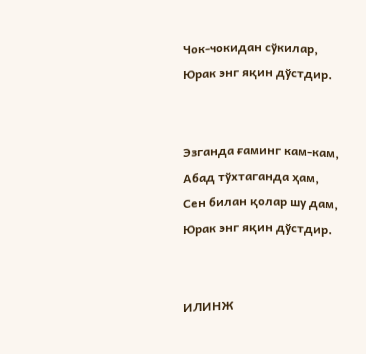Чок-чокидан сўкилар,
Юрак энг яқин дўстдир.


Эзганда ғаминг кам-кам,
Абад тўхтаганда ҳам,
Сен билан қолар шу дам,
Юрак энг яқин дўстдир.


ИЛИНЖ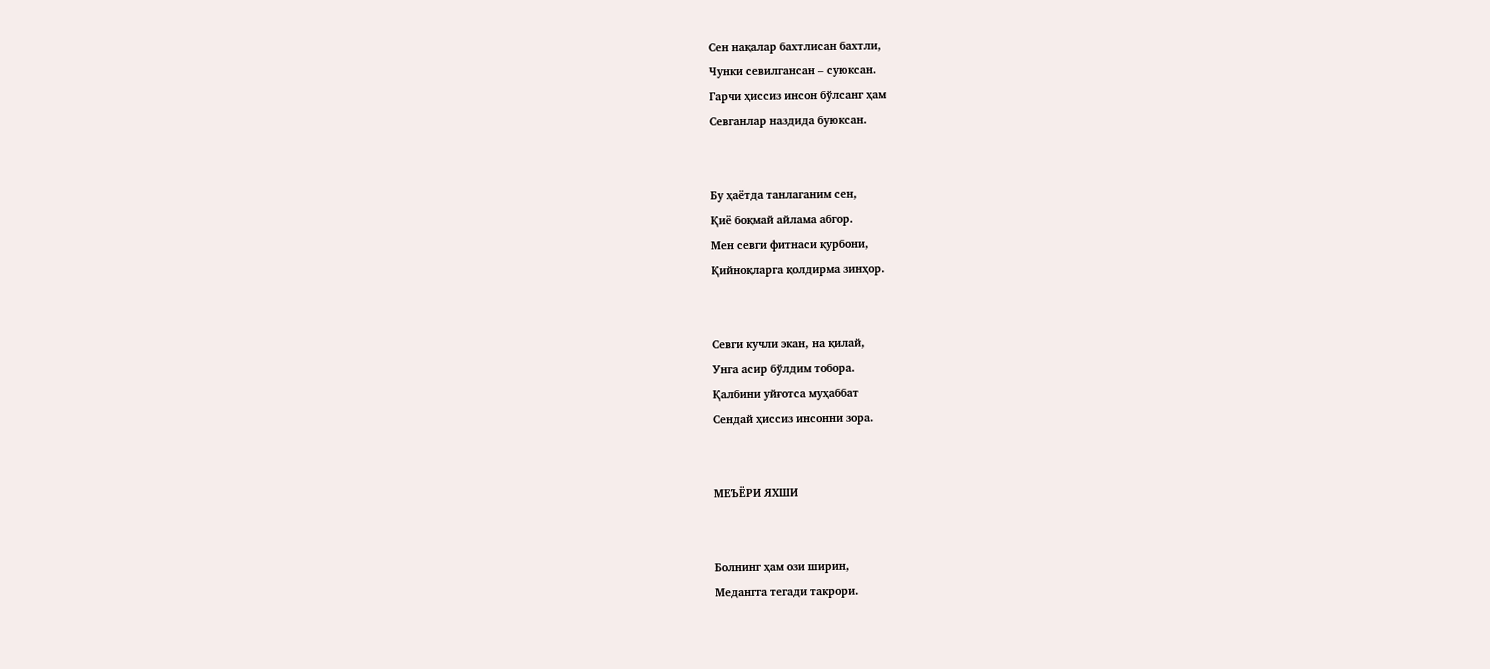Сен нақалар бахтлисан бахтли,
Чунки севилгансан – суюксан.
Гарчи ҳиссиз инсон бўлсанг ҳам
Севганлар наздида буюксан.


Бу ҳаётда танлаганим сен,
Қиё боқмай айлама абгор.
Мен севги фитнаси қурбони,
Қийноқларга қолдирма зинҳор.


Севги кучли экан, на қилай,
Унга асир бўлдим тобора.
Қалбини уйғотса муҳаббат
Сендай ҳиссиз инсонни зора.


МЕЪЁРИ ЯХШИ


Болнинг ҳам ози ширин,
Медангга тегади такрори.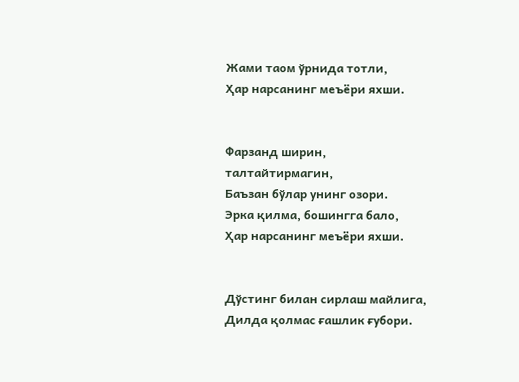Жами таом ўрнида тотли,
Ҳар нарсанинг меъёри яхши.


Фарзанд ширин, талтайтирмагин,
Баъзан бўлар унинг озори.
Эрка қилма, бошингга бало,
Ҳар нарсанинг меъёри яхши.


Дўстинг билан сирлаш майлига,
Дилда қолмас ғашлик ғубори.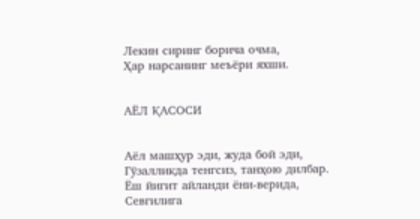Лекин сиринг борича очма,
Ҳар нарсанинг меъёри яхши.


АЁЛ ҚАСОСИ


Аёл машҳур эди, жуда бой эди,
Гўзалликда тенгсиз, танҳою дилбар.
Ёш йигит айланди ёни-верида,
Севгилига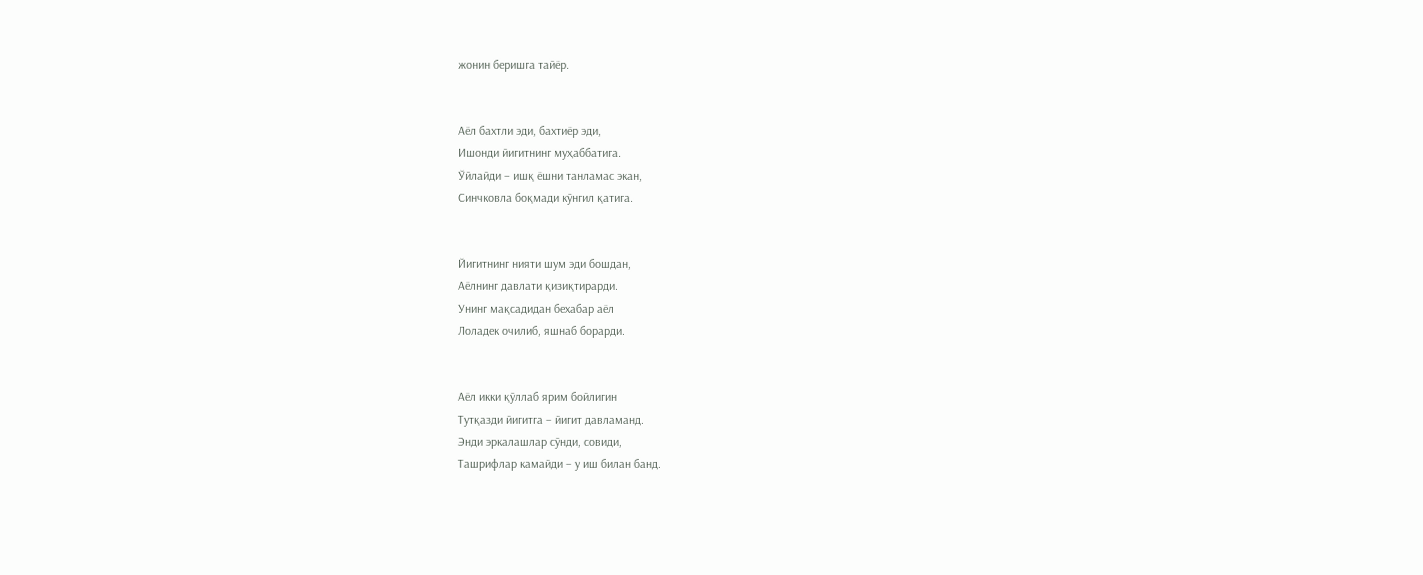жонин беришга тайёр.


Аёл бахтли эди, бахтиёр эди,
Ишонди йигитнинг муҳаббатига.
Ўйлайди – ишқ ёшни танламас экан,
Синчковла боқмади кўнгил қатига.


Йигитнинг нияти шум эди бошдан,
Аёлнинг давлати қизиқтирарди.
Унинг мақсадидан бехабар аёл
Лоладек очилиб, яшнаб борарди.


Аёл икки қўллаб ярим бойлигин
Тутқазди йигитга – йигит давламанд.
Энди эркалашлар сўнди, совиди,
Ташрифлар камайди – у иш билан банд.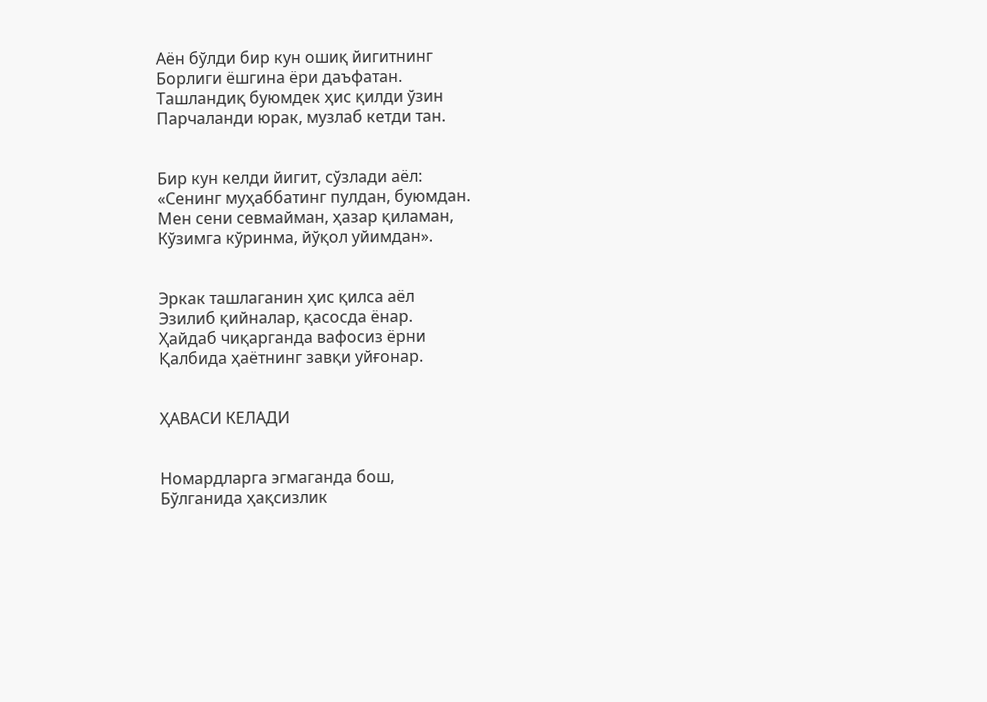Аён бўлди бир кун ошиқ йигитнинг
Борлиги ёшгина ёри даъфатан.
Ташландиқ буюмдек ҳис қилди ўзин
Парчаланди юрак, музлаб кетди тан.


Бир кун келди йигит, сўзлади аёл:
«Сенинг муҳаббатинг пулдан, буюмдан.
Мен сени севмайман, ҳазар қиламан,
Кўзимга кўринма, йўқол уйимдан».


Эркак ташлаганин ҳис қилса аёл
Эзилиб қийналар, қасосда ёнар.
Ҳайдаб чиқарганда вафосиз ёрни
Қалбида ҳаётнинг завқи уйғонар.


ҲАВАСИ КЕЛАДИ


Номардларга эгмаганда бош,
Бўлганида ҳақсизлик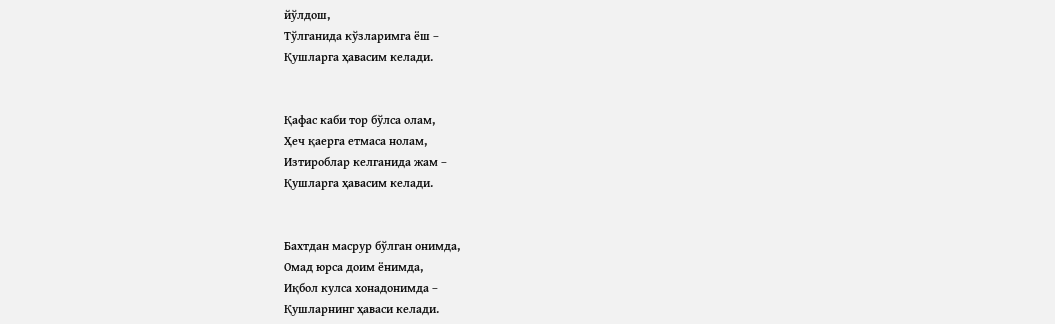йўлдош,
Тўлганида кўзларимга ёш –
Қушларга ҳавасим келади.


Қафас каби тор бўлса олам,
Ҳеч қаерга етмаса нолам,
Изтироблар келганида жам –
Қушларга ҳавасим келади.


Бахтдан масрур бўлган онимда,
Омад юрса доим ёнимда,
Иқбол кулса хонадонимда –
Қушларнинг ҳаваси келади.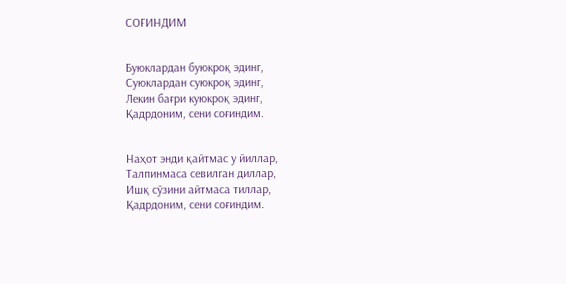СОҒИНДИМ


Буюклардан буюкроқ эдинг,
Суюклардан суюкроқ эдинг,
Лекин бағри куюкроқ эдинг,
Қадрдоним, сени соғиндим.


Наҳот энди қайтмас у йиллар,
Талпинмаса севилган диллар,
Ишқ сўзини айтмаса тиллар,
Қадрдоним, сени соғиндим.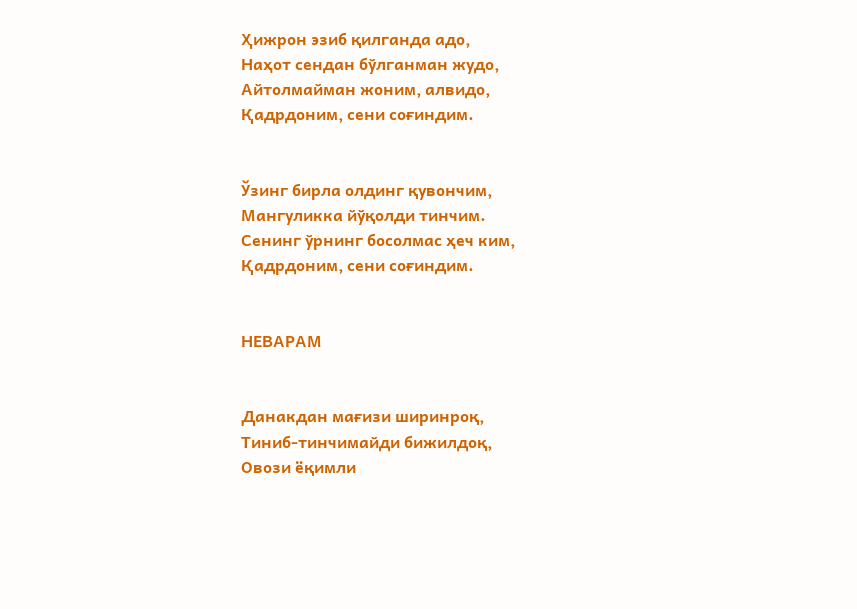Ҳижрон эзиб қилганда адо,
Наҳот сендан бўлганман жудо,
Айтолмайман жоним, алвидо,
Қадрдоним, сени соғиндим.


Ўзинг бирла олдинг қувончим,
Мангуликка йўқолди тинчим.
Сенинг ўрнинг босолмас ҳеч ким,
Қадрдоним, сени соғиндим.


НЕВАРАМ


Данакдан мағизи ширинроқ,
Тиниб-тинчимайди бижилдоқ,
Овози ёқимли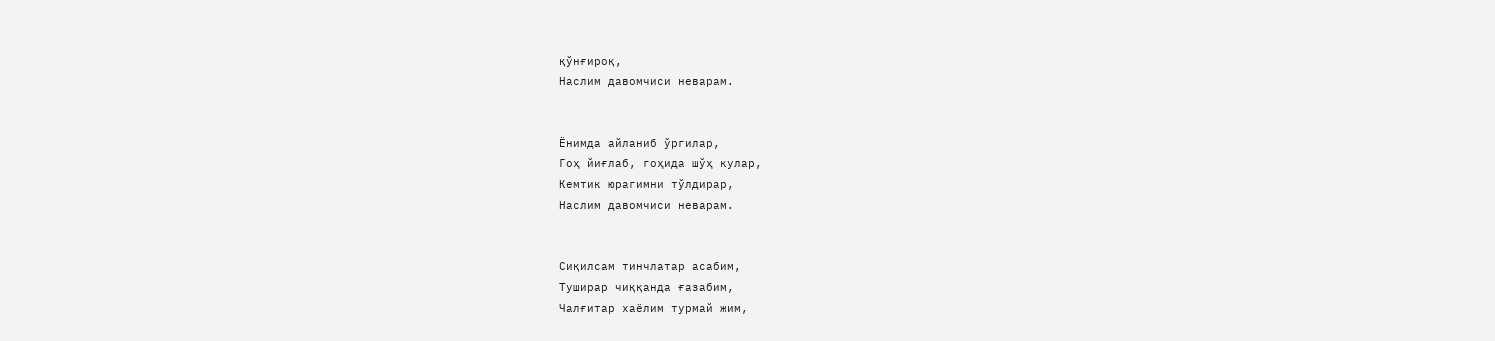қўнғироқ,
Наслим давомчиси неварам.


Ёнимда айланиб ўргилар,
Гоҳ йиғлаб, гоҳида шўҳ кулар,
Кемтик юрагимни тўлдирар,
Наслим давомчиси неварам.


Сиқилсам тинчлатар асабим,
Туширар чиққанда ғазабим,
Чалғитар хаёлим турмай жим,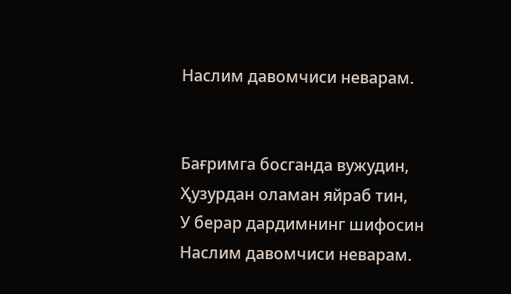Наслим давомчиси неварам.


Бағримга босганда вужудин,
Ҳузурдан оламан яйраб тин,
У берар дардимнинг шифосин
Наслим давомчиси неварам.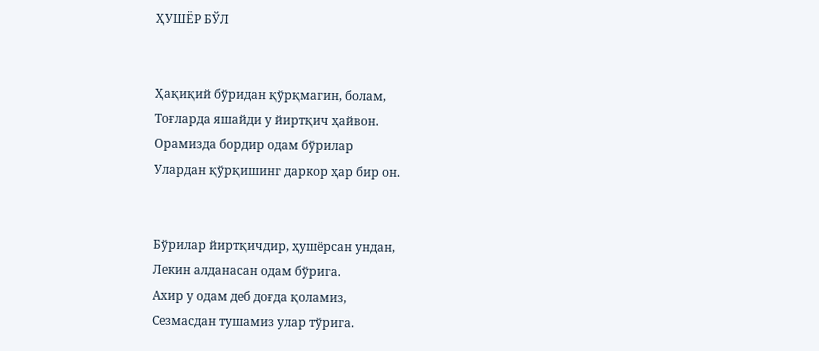ҲУШЁР БЎЛ


Ҳақиқий бўридан қўрқмагин, болам,
Тоғларда яшайди у йиртқич ҳайвон.
Орамизда бордир одам бўрилар
Улардан қўрқишинг даркор ҳар бир он.


Бўрилар йиртқичдир, ҳушёрсан ундан,
Лекин алданасан одам бўрига.
Ахир у одам деб доғда қоламиз,
Сезмасдан тушамиз улар тўрига.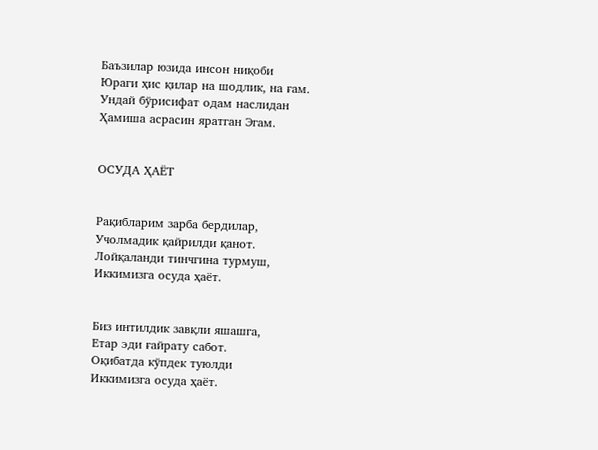Баъзилар юзида инсон ниқоби
Юраги ҳис қилар на шодлик, на ғам.
Ундай бўрисифат одам наслидан
Ҳамиша асрасин яратган Эгам.


ОСУДА ҲАЁТ


Рақибларим зарба бердилар,
Учолмадик қайрилди қанот.
Лойқаланди тинчгина турмуш,
Иккимизга осуда ҳаёт.


Биз интилдик завқли яшашга,
Етар эди ғайрату сабот.
Оқибатда кўпдек туюлди
Иккимизга осуда ҳаёт.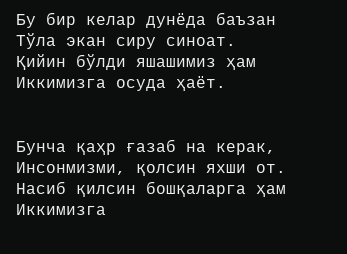Бу бир келар дунёда баъзан
Тўла экан сиру синоат.
Қийин бўлди яшашимиз ҳам
Иккимизга осуда ҳаёт.


Бунча қаҳр ғазаб на керак,
Инсонмизми, қолсин яхши от.
Насиб қилсин бошқаларга ҳам
Иккимизга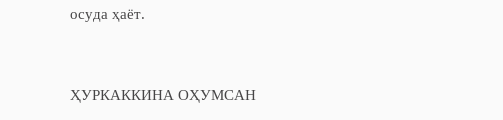осуда ҳаёт.


ҲУРКАККИНА ОҲУМСАН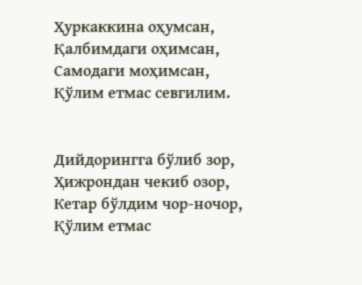Ҳуркаккина оҳумсан,
Қалбимдаги оҳимсан,
Самодаги моҳимсан,
Қўлим етмас севгилим.


Дийдорингга бўлиб зор,
Ҳижрондан чекиб озор,
Кетар бўлдим чор-ночор,
Қўлим етмас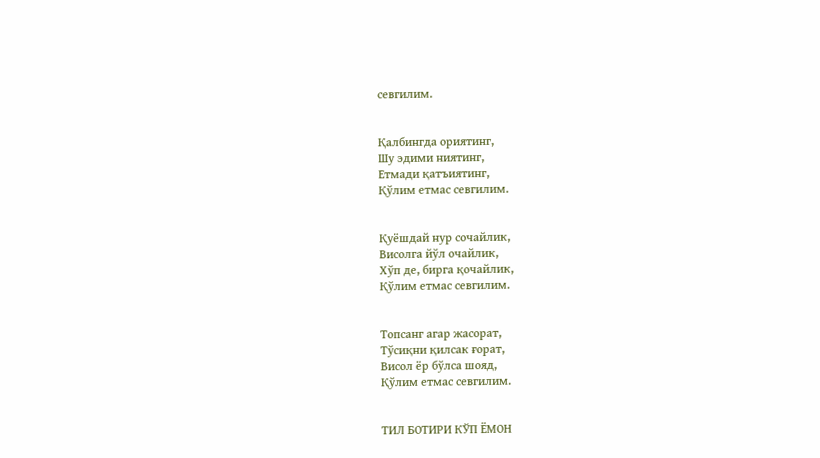севгилим.


Қалбингда ориятинг,
Шу эдими ниятинг,
Етмади қатъиятинг,
Қўлим етмас севгилим.


Қуёшдай нур сочайлик,
Висолга йўл очайлик,
Хўп де, бирга қочайлик,
Қўлим етмас севгилим.


Топсанг агар жасорат,
Тўсиқни қилсак ғорат,
Висол ёр бўлса шояд,
Қўлим етмас севгилим.


ТИЛ БОТИРИ КЎП ЁМОН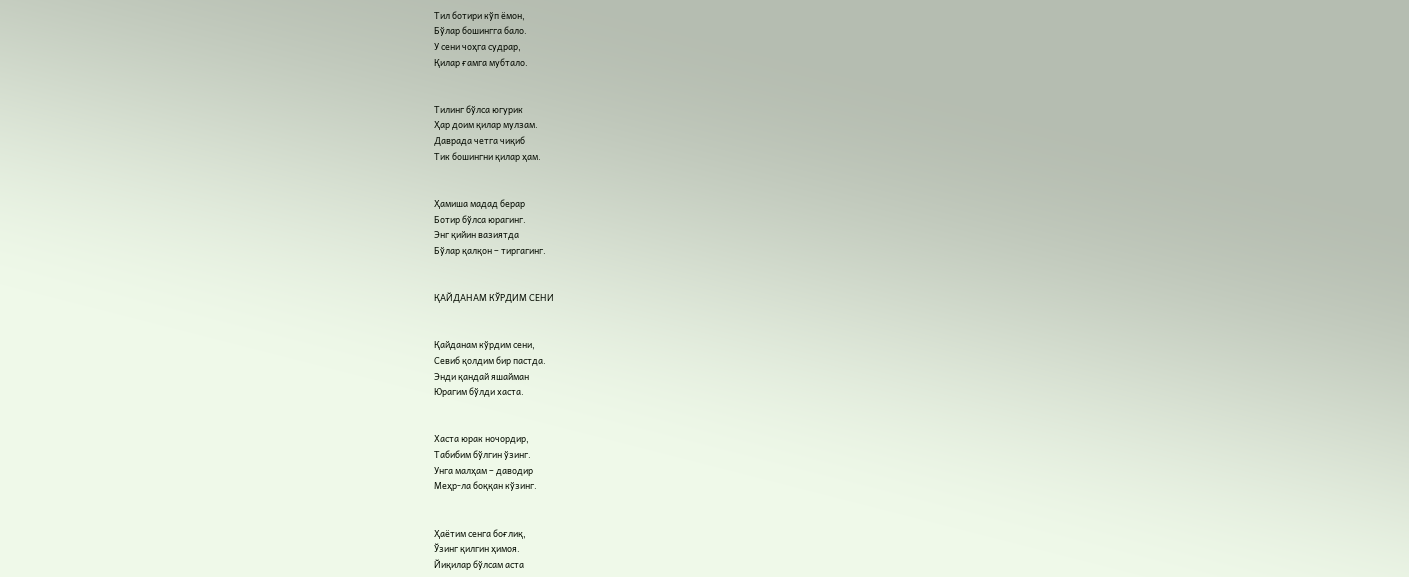Тил ботири кўп ёмон,
Бўлар бошингга бало.
У сени чоҳга судрар,
Қилар ғамга мубтало.


Тилинг бўлса югурик
Ҳар доим қилар мулзам.
Даврада четга чиқиб
Тик бошингни қилар ҳам.


Ҳамиша мадад берар
Ботир бўлса юрагинг.
Энг қийин вазиятда
Бўлар қалқон – тиргагинг.


ҚАЙДАНАМ КЎРДИМ СЕНИ


Қайданам кўрдим сени,
Севиб қолдим бир пастда.
Энди қандай яшайман
Юрагим бўлди хаста.


Хаста юрак ночордир,
Табибим бўлгин ўзинг.
Унга малҳам – даводир
Меҳр-ла боққан кўзинг.


Ҳаётим сенга боғлиқ,
Ўзинг қилгин ҳимоя.
Йиқилар бўлсам аста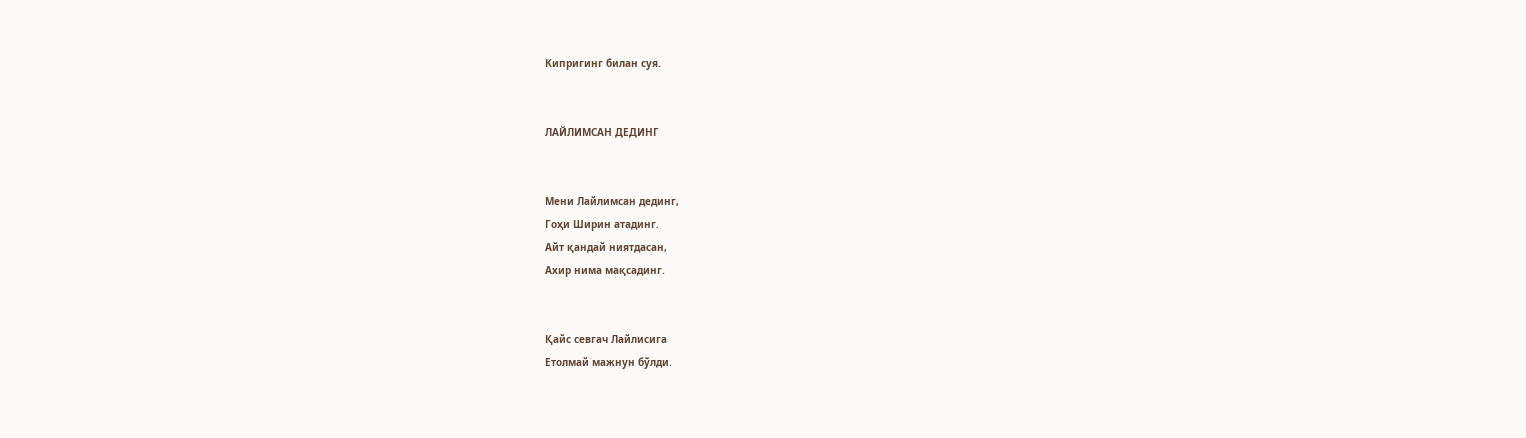Кипригинг билан суя.


ЛАЙЛИМСАН ДЕДИНГ


Мени Лайлимсан дединг,
Гоҳи Ширин атадинг.
Айт қандай ниятдасан,
Ахир нима мақсадинг.


Қайс севгач Лайлисига
Етолмай мажнун бўлди.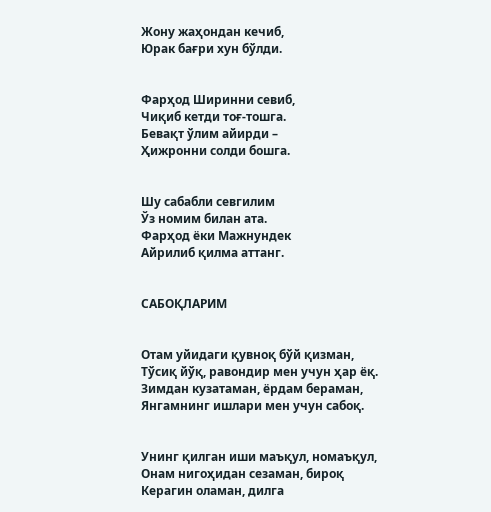Жону жаҳондан кечиб,
Юрак бағри хун бўлди.


Фарҳод Ширинни севиб,
Чиқиб кетди тоғ-тошга.
Бевақт ўлим айирди –
Ҳижронни солди бошга.


Шу сабабли севгилим
Ўз номим билан ата.
Фарҳод ёки Мажнундек
Айрилиб қилма аттанг.


САБОҚЛАРИМ


Отам уйидаги қувноқ бўй қизман,
Тўсиқ йўқ, равондир мен учун ҳар ёқ.
Зимдан кузатаман, ёрдам бераман,
Янгамнинг ишлари мен учун сабоқ.


Унинг қилган иши маъқул, номаъқул,
Онам нигоҳидан сезаман, бироқ
Керагин оламан, дилга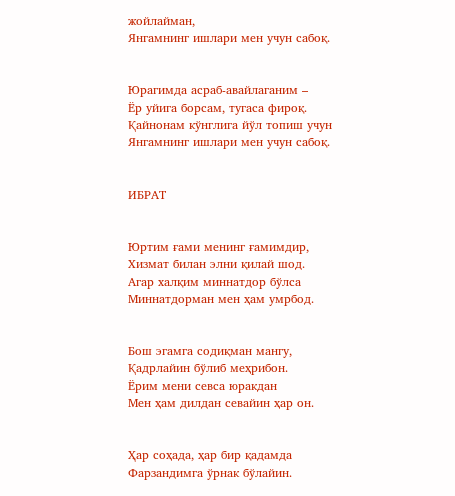жойлайман,
Янгамнинг ишлари мен учун сабоқ.


Юрагимда асраб-авайлаганим –
Ёр уйига борсам, тугаса фироқ.
Қайнонам кўнглига йўл топиш учун
Янгамнинг ишлари мен учун сабоқ.


ИБРАТ


Юртим ғами менинг ғамимдир,
Хизмат билан элни қилай шод.
Агар халқим миннатдор бўлса
Миннатдорман мен ҳам умрбод.


Бош эгамга содиқман мангу,
Қадрлайин бўлиб меҳрибон.
Ёрим мени севса юракдан
Мен ҳам дилдан севайин ҳар он.


Ҳар соҳада, ҳар бир қадамда
Фарзандимга ўрнак бўлайин.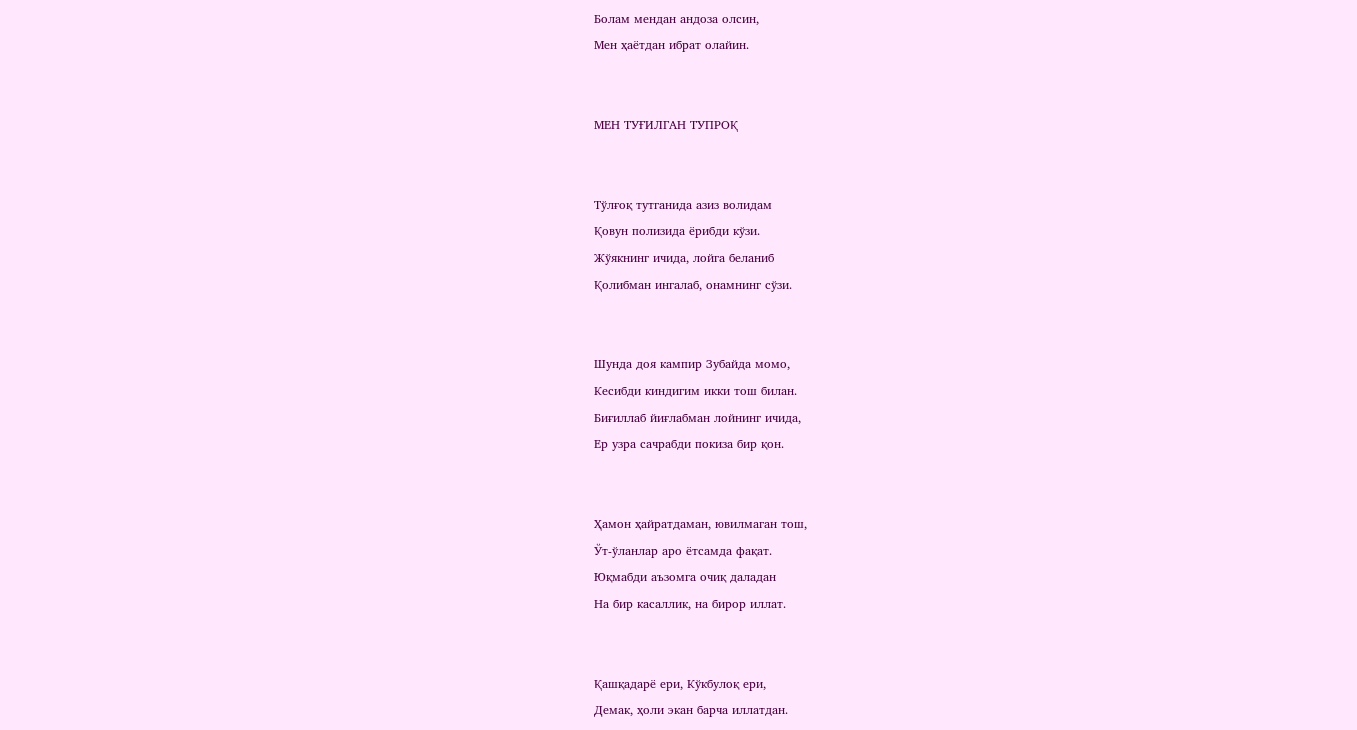Болам мендан андоза олсин,
Мен ҳаётдан ибрат олайин.


МЕН ТУҒИЛГАН ТУПРОҚ


Тўлғоқ тутганида азиз волидам
Қовун полизида ёрибди кўзи.
Жўякнинг ичида, лойга беланиб
Қолибман ингалаб, онамнинг сўзи.


Шунда доя кампир Зубайда момо,
Кесибди киндигим икки тош билан.
Биғиллаб йиғлабман лойнинг ичида,
Ер узра сачрабди покиза бир қон.


Ҳамон ҳайратдаман, ювилмаган тош,
Ўт-ўланлар аро ётсамда фақат.
Юқмабди аъзомга очиқ даладан
На бир касаллик, на бирор иллат.


Қашқадарё ери, Кўкбулоқ ери,
Демак, ҳоли экан барча иллатдан.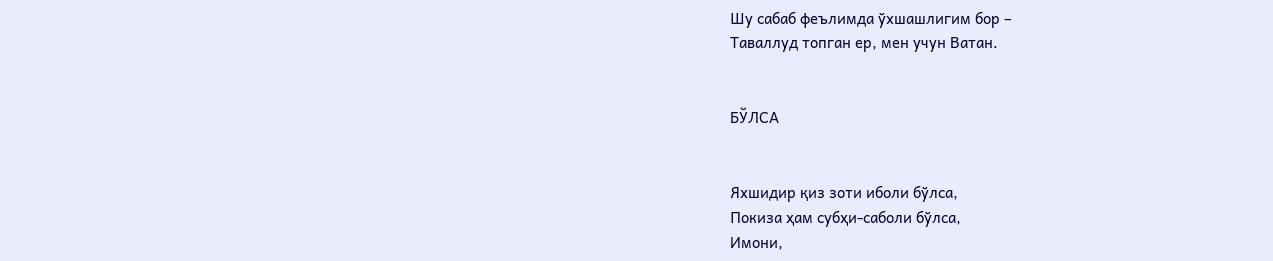Шу сабаб феълимда ўхшашлигим бор –
Таваллуд топган ер, мен учун Ватан.


БЎЛСА


Яхшидир қиз зоти иболи бўлса,
Покиза ҳам субҳи-саболи бўлса,
Имони,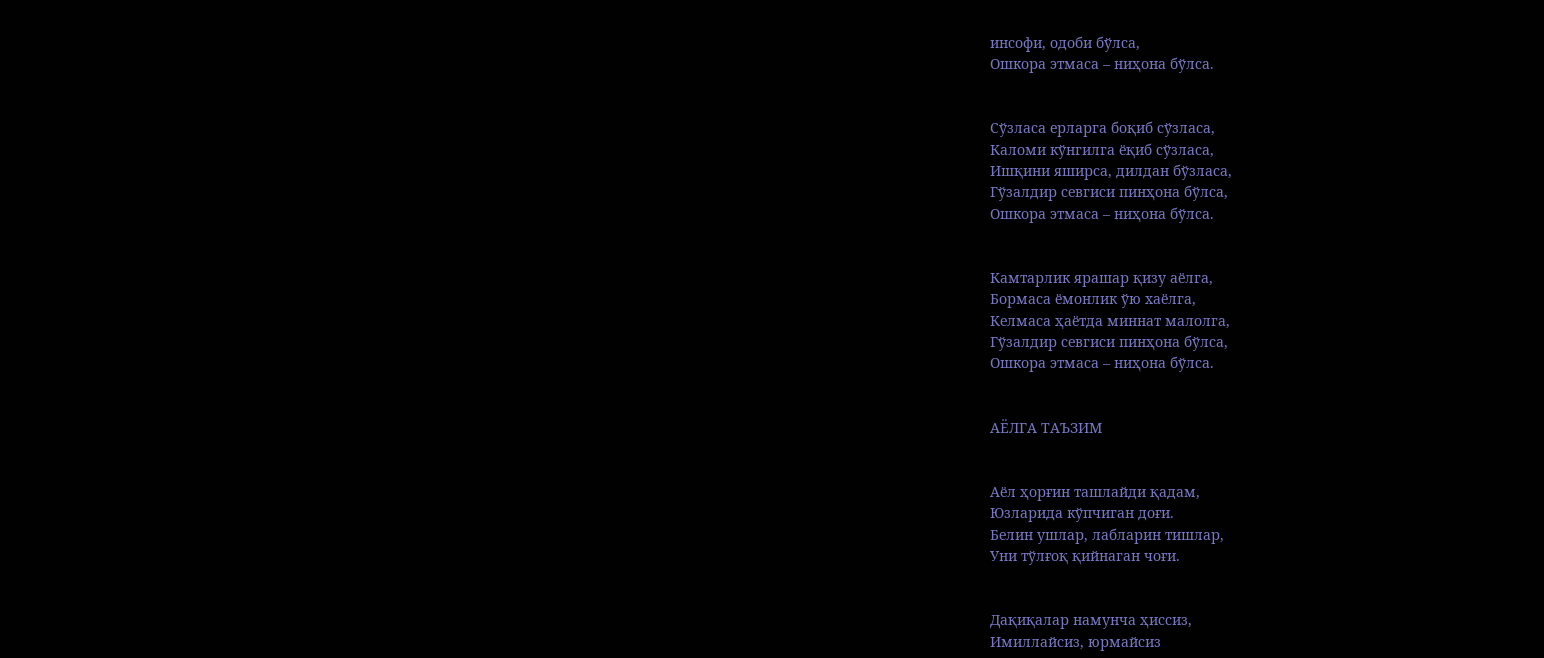инсофи, одоби бўлса,
Ошкора этмаса – ниҳона бўлса.


Сўзласа ерларга боқиб сўзласа,
Каломи кўнгилга ёқиб сўзласа,
Ишқини яширса, дилдан бўзласа,
Гўзалдир севгиси пинҳона бўлса,
Ошкора этмаса – ниҳона бўлса.


Камтарлик ярашар қизу аёлга,
Бормаса ёмонлик ўю хаёлга,
Келмаса ҳаётда миннат малолга,
Гўзалдир севгиси пинҳона бўлса,
Ошкора этмаса – ниҳона бўлса.


АЁЛГА ТАЪЗИМ


Аёл ҳорғин ташлайди қадам,
Юзларида кўпчиган доғи.
Белин ушлар, лабларин тишлар,
Уни тўлғоқ қийнаган чоғи.


Дақиқалар намунча ҳиссиз,
Имиллайсиз, юрмайсиз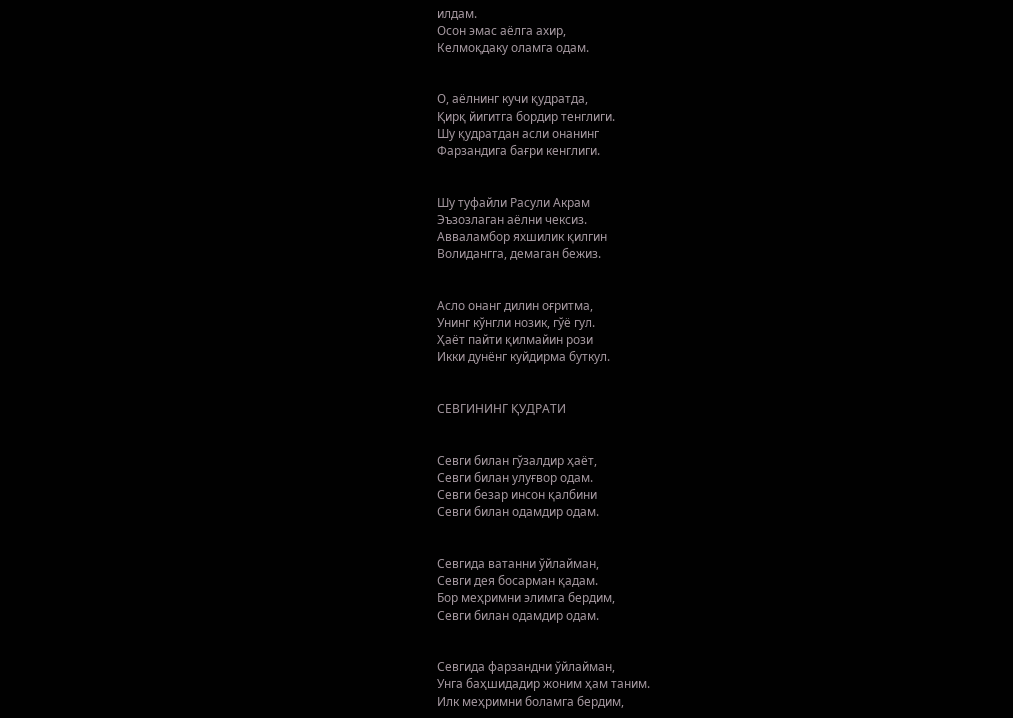илдам.
Осон эмас аёлга ахир,
Келмоқдаку оламга одам.


О, аёлнинг кучи қудратда,
Қирқ йигитга бордир тенглиги.
Шу қудратдан асли онанинг
Фарзандига бағри кенглиги.


Шу туфайли Расули Акрам
Эъзозлаган аёлни чексиз.
Авваламбор яхшилик қилгин
Волидангга, демаган бежиз.


Асло онанг дилин оғритма,
Унинг кўнгли нозик, гўё гул.
Ҳаёт пайти қилмайин рози
Икки дунёнг куйдирма буткул.


СЕВГИНИНГ ҚУДРАТИ


Севги билан гўзалдир ҳаёт,
Севги билан улуғвор одам.
Севги безар инсон қалбини
Севги билан одамдир одам.


Севгида ватанни ўйлайман,
Севги дея босарман қадам.
Бор меҳримни элимга бердим,
Севги билан одамдир одам.


Севгида фарзандни ўйлайман,
Унга баҳшидадир жоним ҳам таним.
Илк меҳримни боламга бердим,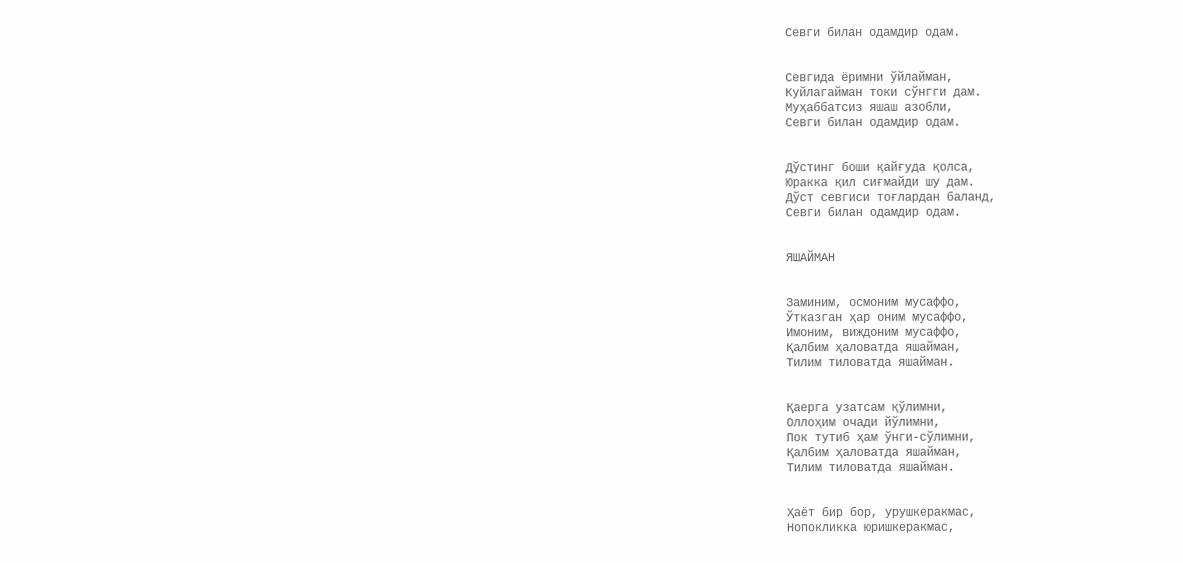Севги билан одамдир одам.


Севгида ёримни ўйлайман,
Куйлагайман токи сўнгги дам.
Муҳаббатсиз яшаш азобли,
Севги билан одамдир одам.


Дўстинг боши қайғуда қолса,
Юракка қил сиғмайди шу дам.
Дўст севгиси тоғлардан баланд,
Севги билан одамдир одам.


ЯШАЙМАН


Заминим, осмоним мусаффо,
Ўтказган ҳар оним мусаффо,
Имоним, виждоним мусаффо,
Қалбим ҳаловатда яшайман,
Тилим тиловатда яшайман.


Қаерга узатсам қўлимни,
Оллоҳим очади йўлимни,
Пок тутиб ҳам ўнги-сўлимни,
Қалбим ҳаловатда яшайман,
Тилим тиловатда яшайман.


Ҳаёт бир бор, урушкеракмас,
Нопокликка юришкеракмас,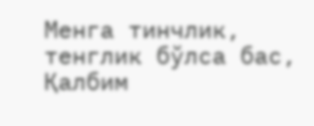Менга тинчлик, тенглик бўлса бас,
Қалбим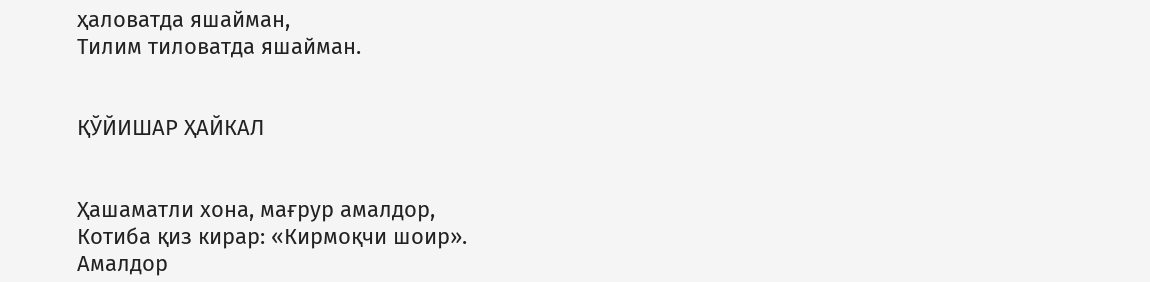ҳаловатда яшайман,
Тилим тиловатда яшайман.


ҚЎЙИШАР ҲАЙКАЛ


Ҳашаматли хона, мағрур амалдор,
Котиба қиз кирар: «Кирмоқчи шоир».
Амалдор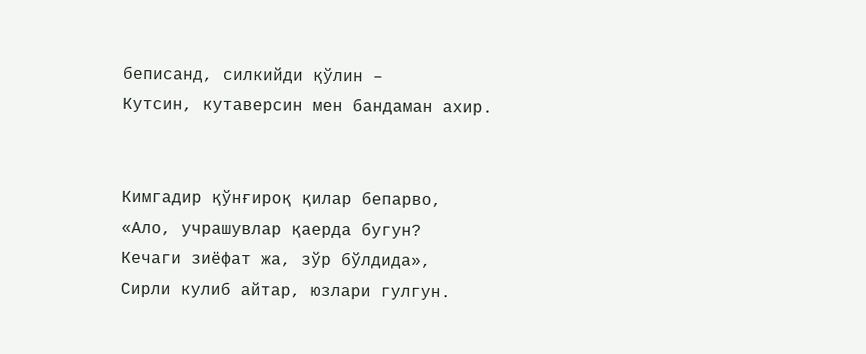беписанд, силкийди қўлин –
Кутсин, кутаверсин мен бандаман ахир.


Кимгадир қўнғироқ қилар бепарво,
«Ало, учрашувлар қаерда бугун?
Кечаги зиёфат жа, зўр бўлдида»,
Сирли кулиб айтар, юзлари гулгун.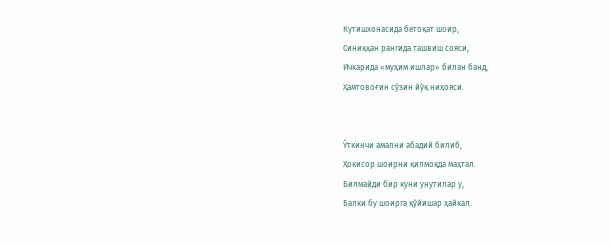Кутишхонасида бетоқат шоир,
Синиққан рангида ташвиш сояси,
Ичкарида «муҳим ишлар» билан банд,
Ҳамтовоғин сўзин йўқ ниҳояси.


Ўткинчи амални абадий билиб,
Ҳокисор шоирни қилмоқда маҳтал.
Билмайди бир куни унутилар у,
Балки бу шоирга қўйишар ҳайкал.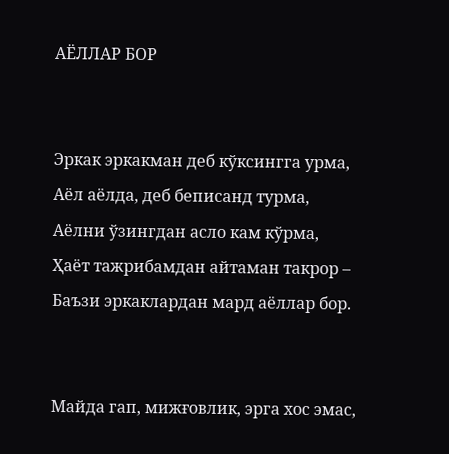АЁЛЛАР БОР


Эркак эркакман деб кўксингга урма,
Аёл аёлда, деб беписанд турма,
Аёлни ўзингдан асло кам кўрма,
Ҳаёт тажрибамдан айтаман такрор –
Баъзи эркаклардан мард аёллар бор.


Майда гап, мижғовлик, эрга хос эмас,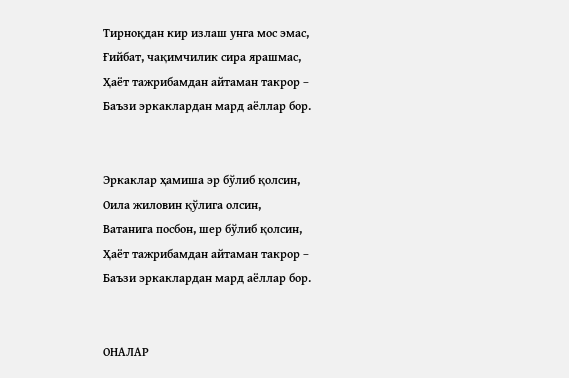Тирноқдан кир излаш унга мос эмас,
Ғийбат, чақимчилик сира ярашмас,
Ҳаёт тажрибамдан айтаман такрор –
Баъзи эркаклардан мард аёллар бор.


Эркаклар ҳамиша эр бўлиб қолсин,
Оила жиловин қўлига олсин,
Ватанига посбон, шер бўлиб қолсин,
Ҳаёт тажрибамдан айтаман такрор –
Баъзи эркаклардан мард аёллар бор.


ОНАЛАР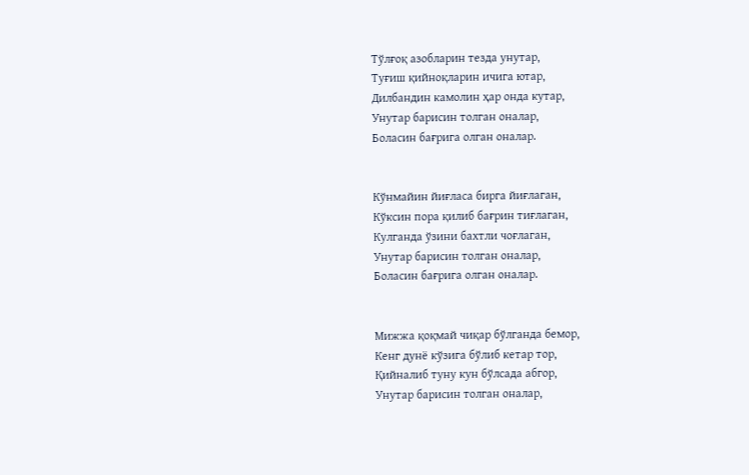Тўлғоқ азобларин тезда унутар,
Туғиш қийноқларин ичига ютар,
Дилбандин камолин ҳар онда кутар,
Унутар барисин толган оналар,
Боласин бағрига олган оналар.


Кўнмайин йиғласа бирга йиғлаган,
Кўксин пора қилиб бағрин тиғлаган,
Кулганда ўзини бахтли чоғлаган,
Унутар барисин толган оналар,
Боласин бағрига олган оналар.


Мижжа қоқмай чиқар бўлганда бемор,
Кенг дунё кўзига бўлиб кетар тор,
Қийналиб туну кун бўлсада абгор,
Унутар барисин толган оналар,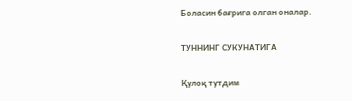Боласин бағрига олган оналар.


ТУННИНГ СУКУНАТИГА


Қулоқ тутдим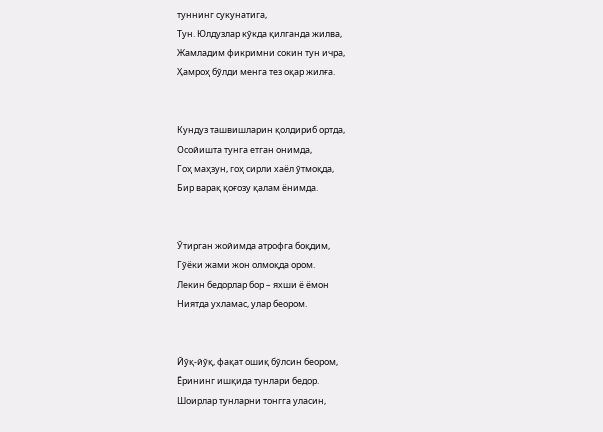туннинг сукунатига,
Тун. Юлдузлар кўкда қилганда жилва,
Жамладим фикримни сокин тун ичра,
Ҳамроҳ бўлди менга тез оқар жилға.


Кундуз ташвишларин қолдириб ортда,
Осойишта тунга етган онимда,
Гоҳ маҳзун, гоҳ сирли хаёл ўтмоқда,
Бир варақ қоғозу қалам ёнимда.


Ўтирган жойимда атрофга боқдим,
Гўёки жами жон олмоқда ором.
Лекин бедорлар бор – яхши ё ёмон
Ниятда ухламас, улар беором.


Йўқ-йўқ, фақат ошиқ бўлсин беором,
Ёрининг ишқида тунлари бедор.
Шоирлар тунларни тонгга уласин,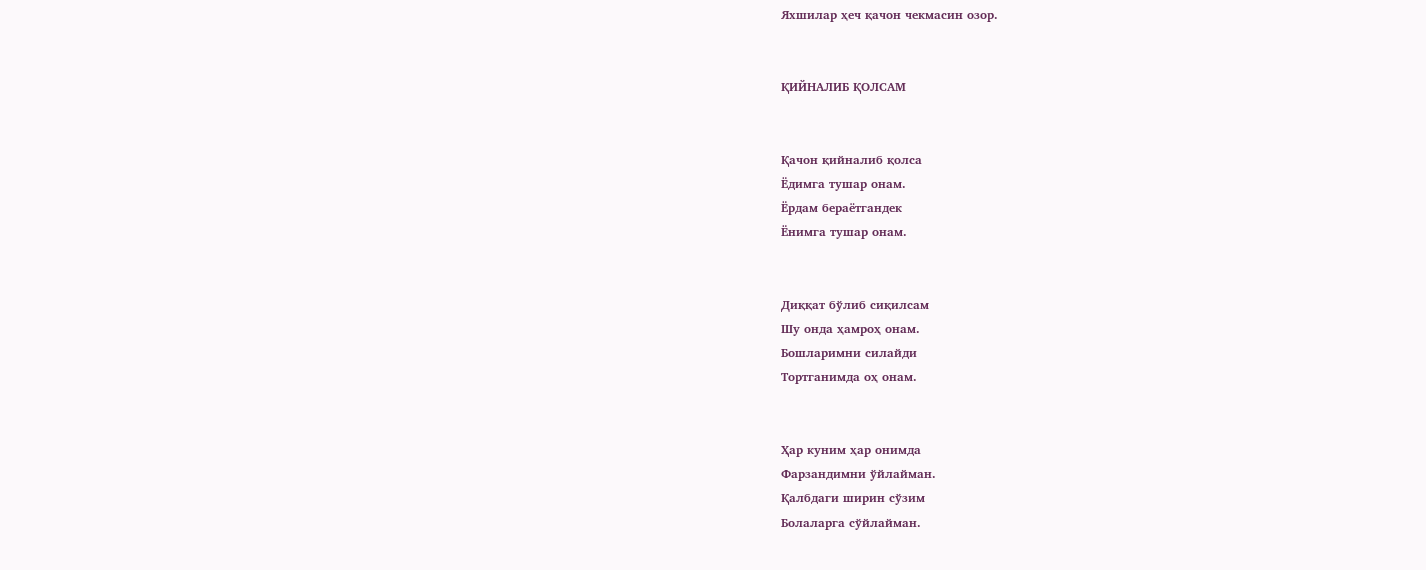Яхшилар ҳеч қачон чекмасин озор.


ҚИЙНАЛИБ ҚОЛСАМ


Қачон қийналиб қолса
Ёдимга тушар онам.
Ёрдам бераётгандек
Ёнимга тушар онам.


Диққат бўлиб сиқилсам
Шу онда ҳамроҳ онам.
Бошларимни силайди
Тортганимда оҳ онам.


Ҳар куним ҳар онимда
Фарзандимни ўйлайман.
Қалбдаги ширин сўзим
Болаларга сўйлайман.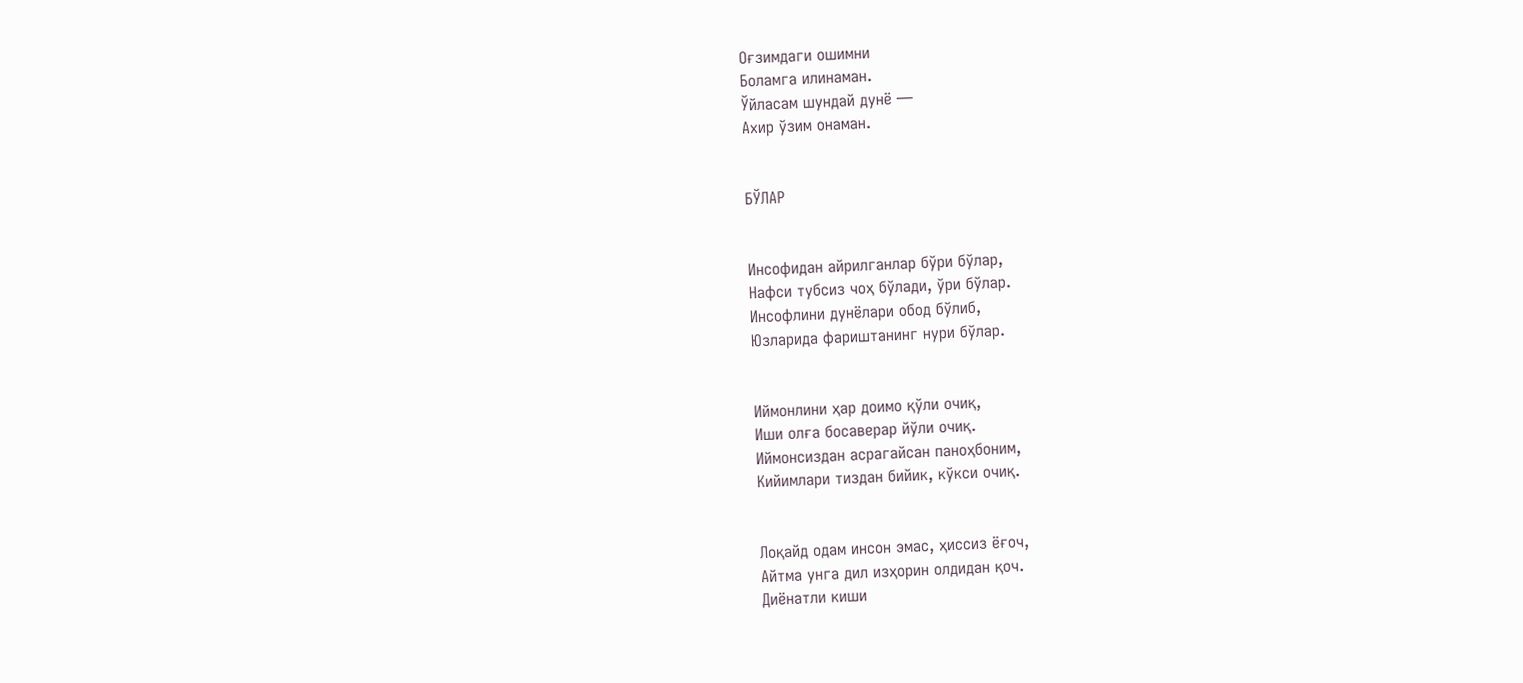Оғзимдаги ошимни
Боламга илинаман.
Ўйласам шундай дунё —
Ахир ўзим онаман.


БЎЛАР


Инсофидан айрилганлар бўри бўлар,
Нафси тубсиз чоҳ бўлади, ўри бўлар.
Инсофлини дунёлари обод бўлиб,
Юзларида фариштанинг нури бўлар.


Иймонлини ҳар доимо қўли очиқ,
Иши олға босаверар йўли очиқ.
Иймонсиздан асрагайсан паноҳбоним,
Кийимлари тиздан бийик, кўкси очиқ.


Лоқайд одам инсон эмас, ҳиссиз ёғоч,
Айтма унга дил изҳорин олдидан қоч.
Диёнатли киши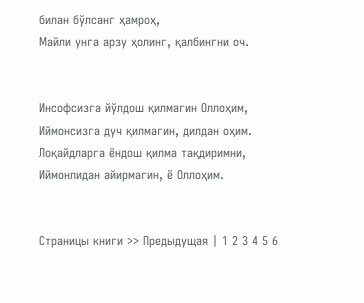билан бўлсанг ҳамроҳ,
Майли унга арзу ҳолинг, қалбингни оч.


Инсофсизга йўлдош қилмагин Оллоҳим,
Иймонсизга дуч қилмагин, дилдан оҳим.
Лоқайдларга ёндош қилма тақдиримни,
Иймонлидан айирмагин, ё Оллоҳим.


Страницы книги >> Предыдущая | 1 2 3 4 5 6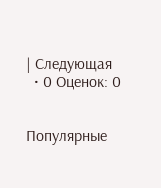| Следующая
  • 0 Оценок: 0


Популярные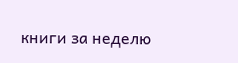книги за неделю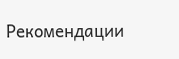Рекомендации